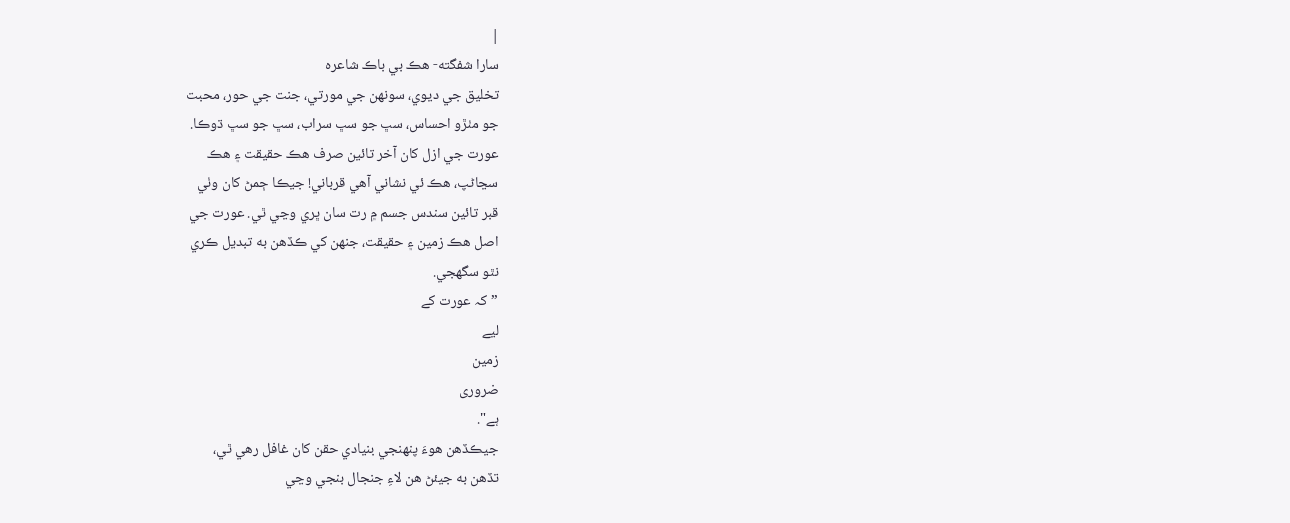|
سارا شفگته- هڪ بي باڪ شاعره
تخليق جي ديوي، سونهن جي مورتي، جنت جي حور، محبت
جو مٺڙو احساس، سڀ جو سڀ سراب، سڀ جو سڀ ڌوڪا.
عورت جي ازل کان آخر تائين صرف هڪ حقيقت ۽ هڪ
سڃاڻپ، هڪ ئي نشاني آهي قرباني! جيڪا ڄمڻ کان وٺي
قبر تائين سندس جسم ۾ رت سان ڀري وڃي ٿي. عورت جي
اصل هڪ زمين ۽ حقيقت، جنهن کي ڪڏهن به تبديل ڪري
نٿو سگهجي.
”کہ عورت کے
لیے
زمین
ضروری
ہے".
جيڪڏهن هوءَ پنهنجي بنيادي حقن کان غافل رهي ٿي،
تڏهن به جيئڻ هن لاءِ جنجال بنجي وڃي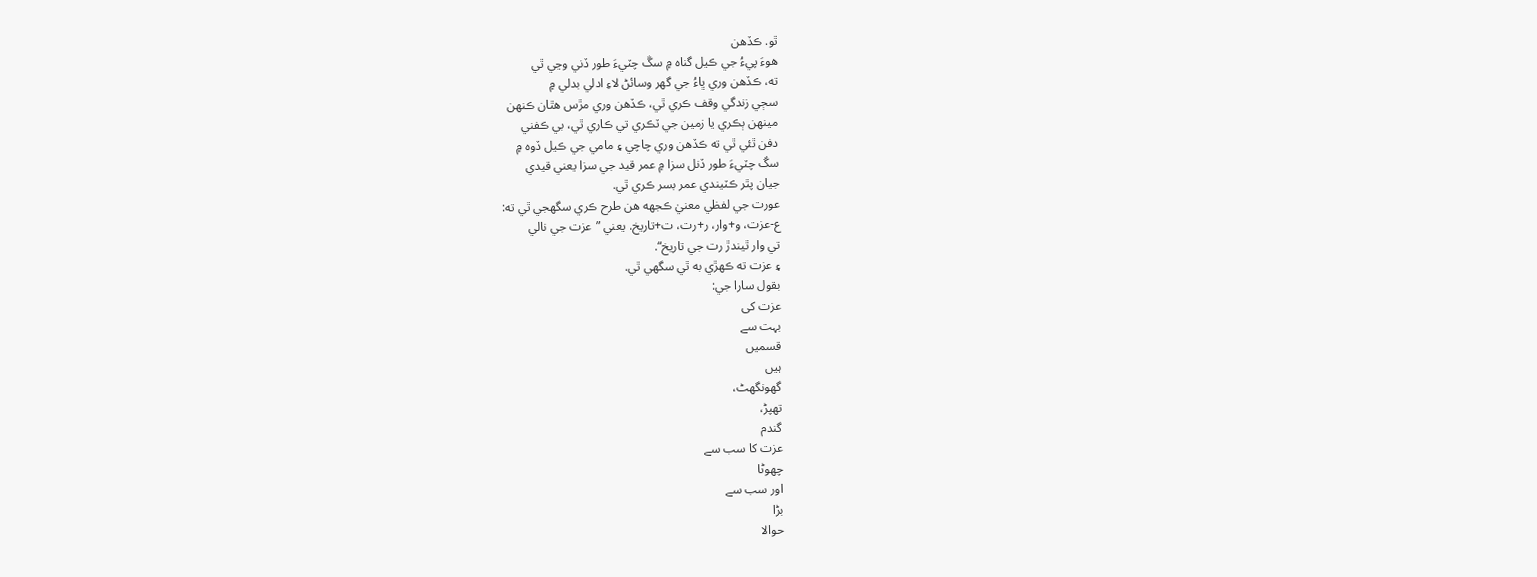ٿو. ڪڏهن
هوءَ پيءُ جي ڪيل گناه ۾ سڱ چٽيءَ طور ڏني وڃي ٿي
ته، ڪڏهن وري ڀاءُ جي گهر وسائڻ لاءِ ادلي بدلي ۾
سڄي زندگي وقف ڪري ٿي، ڪڏهن وري مڙس هٿان ڪنهن
مينهن ٻڪري يا زمين جي ٽڪري تي ڪاري ٿي، بي ڪفني
دفن ٿئي ٿي ته ڪڏهن وري چاچي ۽ مامي جي ڪيل ڏوه ۾
سڱ چٽيءَ طور ڏنل سزا ۾ عمر قيد جي سزا يعني قيدي
جيان پٿر ڪٽيندي عمر بسر ڪري ٿي.
عورت جي لفظي معنيٰ ڪجهه هن طرح ڪري سگهجي ٿي ته:
ع-عزت، و+وار، ر+رت، ت+تاريخ. يعني ”عزت جي نالي
تي وار ٿيندڙ رت جي تاريخ“.
۽ عزت ته ڪهڙي به ٿي سگهي ٿي.
بقول سارا جي:
عزت کی
بہت سے
قسمیں
ہیں
گھونگھٹ،
تهپڑ،
گندم
عزت کا سب سے
چهوٹا
اور سب سے
بڑا
حوالا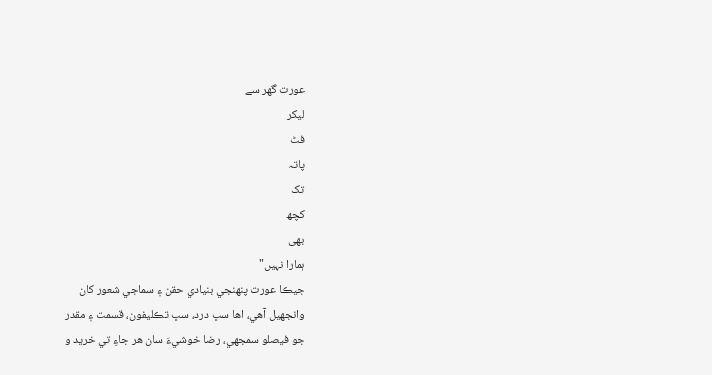عورت گهر سے
لیکر
فٹ
پاتہ
تک
کچھ
بهی
ہمارا نہیں"
جيڪا عورت پنهنجي بنيادي حقن ۽ سماجي شعور کان
وانجهيل آهي، اها سڀ درد، سڀ تڪليفون، قسمت ۽ مقدر
جو فيصلو سمجهي، رضا خوشيءَ سان هر جاءِ تي خريد و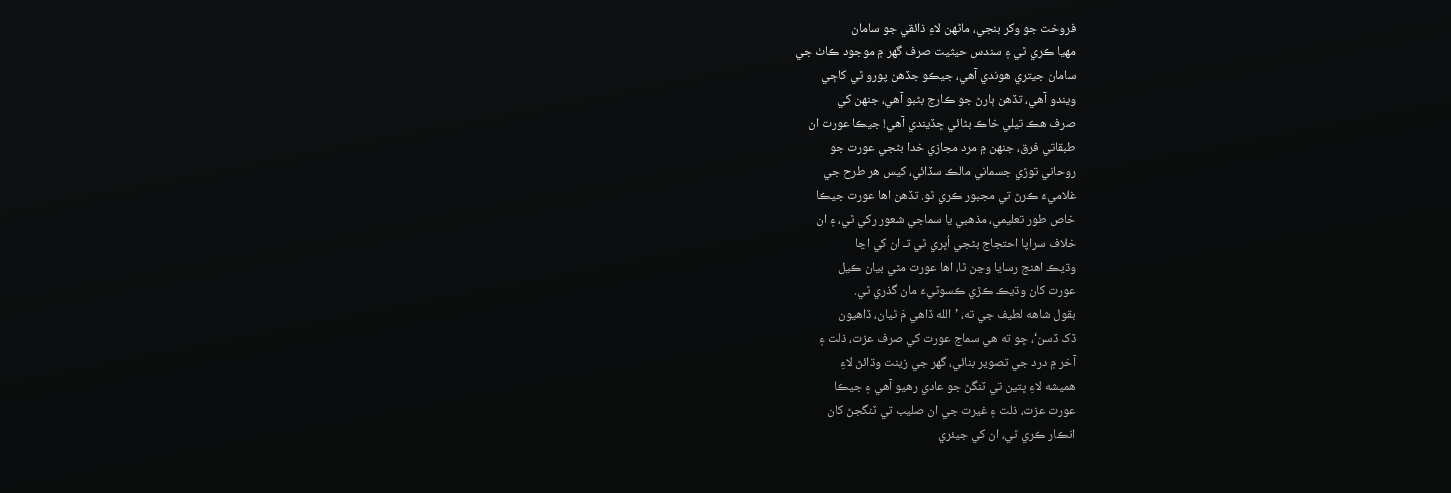فروخت جو وکر بنجي، ماڻهن لاءِ ذائقي جو سامان
مهيا ڪري ٿي ۽ سندس حيثيت صرف گهر ۾ موجود ڪاٺ جي
سامان جيتري هوندي آهي، جيڪو جڏهن پورو ٿي کاڄي
ويندو آهي، تڏهن ٻارڻ جو ڪارج بڻبو آهي، جنهن کي
صرف هڪ تيلي خاڪ بڻائي ڇڏيندي آهي! جيڪا عورت ان
طبقاتي فرق، جنهن ۾ مرد مجازي خدا بڻجي عورت جو
روحاني توڙي جسماني مالڪ سڏائي، کيس هر طرح جي
غلاميءَ ڪرڻ تي مجبور ڪري ٿو. تڏهن اها عورت جيڪا
خاص طور تعليمي، مذهبي يا سماجي شعور رکي ٿي، ۽ ان
خلاف سراپا احتجاج بڻجي اُڀري ٿي تـ ان کي اڃا
وڌيڪ اهنج رسايا وڃن ٿا، اها عورت مٿي بيان ڪيل
عورت کان وڌيڪ ڪڙي ڪسوٽيءَ مان گذري ٿي.
بقول شاهه لطيف جي ته، ’الله ڏاهي مَ ٿيان، ڏاهيون
ڏک ڏسن‘، ڇو ته هي سماج عورت کي صرف عزت، ذلت ۽
آخر ۾ درد جي تصوير بنائي، گهر جي زينت وڌائڻ لاءِ
هميشه لاءِ ڀتين تي ٽنگڻ جو عادي رهيو آهي ۽ جيڪا
عورت عزت، ذلت ۽ غيرت جي ان صليب تي ٽنگجڻ کان
انڪار ڪري ٿي، ان کي جيئري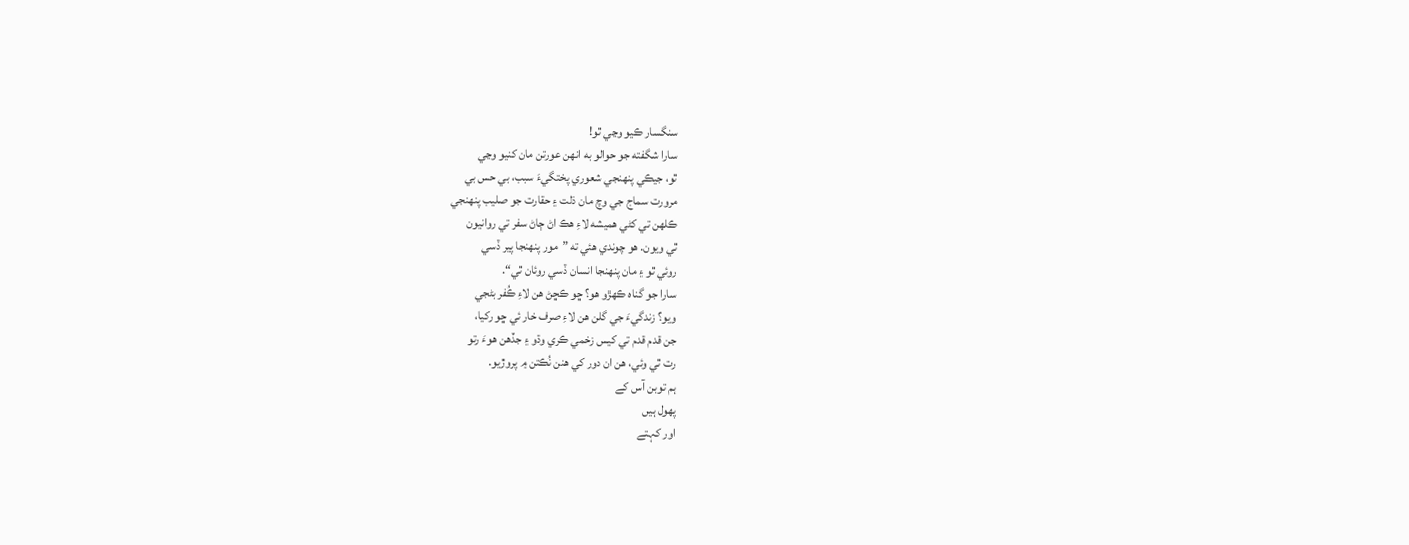سنگسار ڪيو وڃي ٿو!
سارا شگفته جو حوالو به انهن عورتن مان کنيو وڃي
ٿو، جيڪي پنهنجي شعوري پختگيءَ سبب، بي حس بي
مرورت سماج جي وچ مان ذلت ۽ حقارت جو صليب پنهنجي
ڪلهن تي کڻي هميشه لاءِ هڪ اڻ ڄاڻ سفر تي روانيون
ٿي ويون. هو چوندي هئي ته ”مور پنهنجا پير ڏسي
روئي ٿو ۽ مان پنهنجا انسان ڏسي روئان ٿي“.
سارا جو گناه ڪهڙو هو؟ ڇو ڪڇڻ هن لاءِ ڪُفر بڻجي
ويو؟ زندگيءَ جي گلن هن لاءِ صرف خار ئي ڇو رکيا،
جن قدم قدم تي کيس زخمي ڪري وڌو ۽ جڏهن هوءَ رتو
رت ٿي وئي، هن ان دور کي هنن نُڪتن ۾ پروڙيو.
ہم توبن آس کے
پهول ہیں
اور کہتے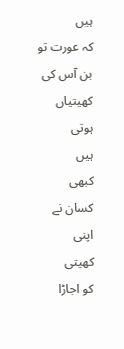ہیں
کہ عورت تو بن آس کی
کهیتیاں
ہوتی
ہیں
کبهی
کسان نے
اپنی
کهیتی
کو اجاڑا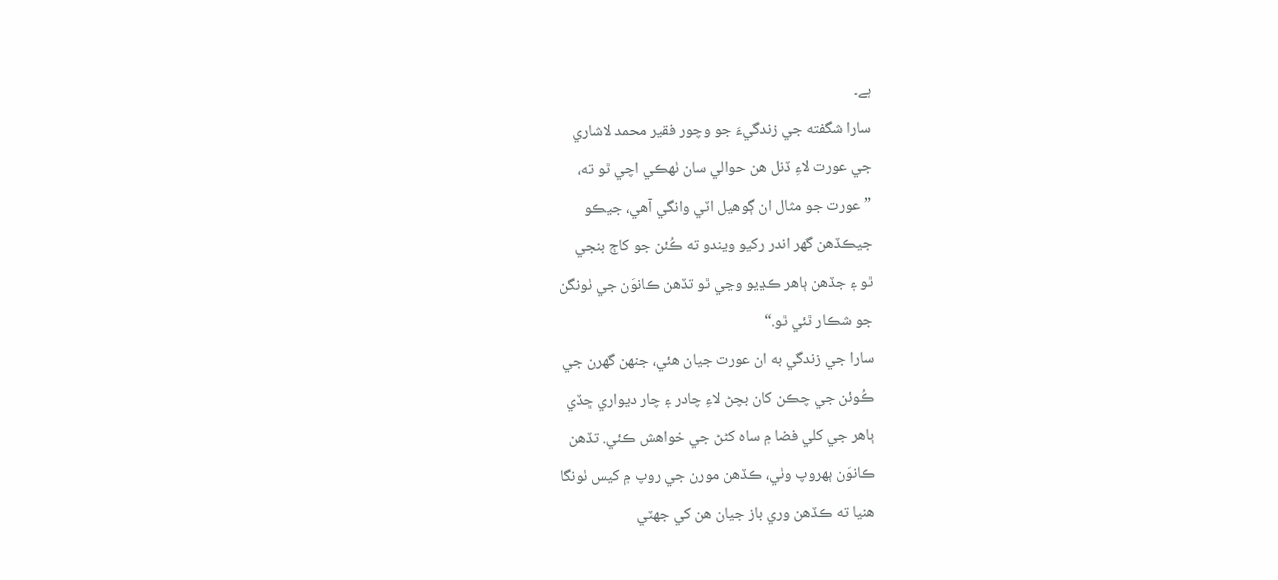ہے۔
سارا شگفته جي زندگيءَ جو وچور فقير محمد لاشاري
جي عورت لاءِ ڏنل هن حوالي سان ٺهڪي اچي ٿو ته،
”عورت جو مثال ان ڳوهيل اٽي وانگي آهي، جيڪو
جيڪڏهن گهر اندر رکيو ويندو ته ڪُئن جو کاڄ بنجي
ٿو ۽ جڏهن ٻاهر ڪڍيو وڃي ٿو تڏهن ڪانوَن جي ٺونگن
جو شڪار ٿئي ٿو.“
سارا جي زندگي به ان عورت جيان هئي، جنهن گهرن جي
ڪُوئن جي چڪن کان بچڻ لاءِ چادر ۽ چار ديواري ڇڏي
ٻاهر جي کلي فضا ۾ ساه کڻڻ جي خواهش ڪئي. تڏهن
ڪانوَن ٻهروپ وٺي، ڪڏهن مورن جي روپ ۾ کيس ٺونگا
هنيا ته ڪڏهن وري باز جيان هن کي جهٽي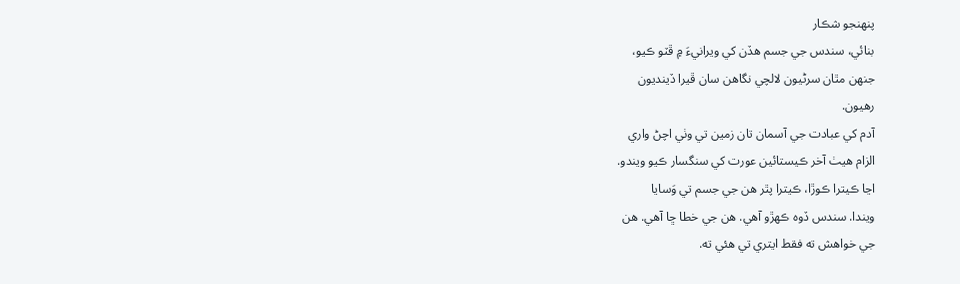پنهنجو شڪار
بنائي، سندس جي جسم هڏن کي ويرانيءَ ۾ ڦٽو ڪيو،
جنهن مٿان سرڻيون لالچي نگاهن سان ڦيرا ڏينديون
رهيون.
آدم کي عبادت جي آسمان تان زمين تي وٺي اچڻ واري
الزام هيٺ آخر ڪيستائين عورت کي سنگسار ڪيو ويندو.
اڃا ڪيترا ڪوڙا، ڪيترا پٿر هن جي جسم تي وَسايا
ويندا. سندس ڏوه ڪهڙو آهي. هن جي خطا ڇا آهي. هن
جي خواهش ته فقط ايتري تي هئي ته.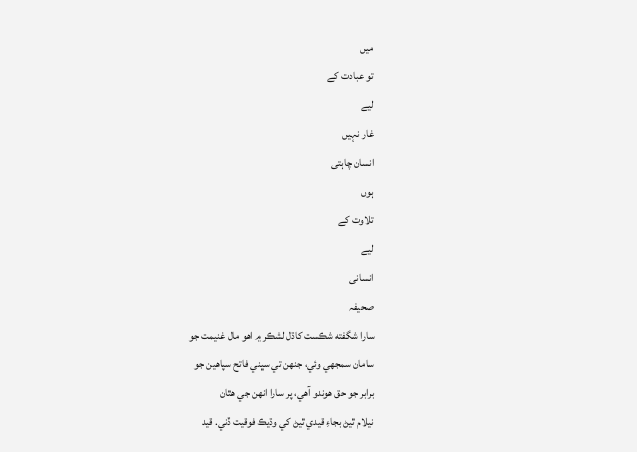میں
تو عبادت کے
لیے
غار نہیں
انسان چاہتی
ہوں
تلاوت کے
لیے
انسانی
صحیفہ
سارا شگفته شڪست کاڌل لشڪر ۾ اهو مال غنيمت جو
سامان سمجهي وئي، جنهن تي سڀني فاتح سپاهين جو
برابر جو حق هوندو آهي، پر سارا انهن جي هٿان
نيلام ٿيڻ بجاءِ قيدي ٿيڻ کي وڌيڪ فوقيت ڏني. قيد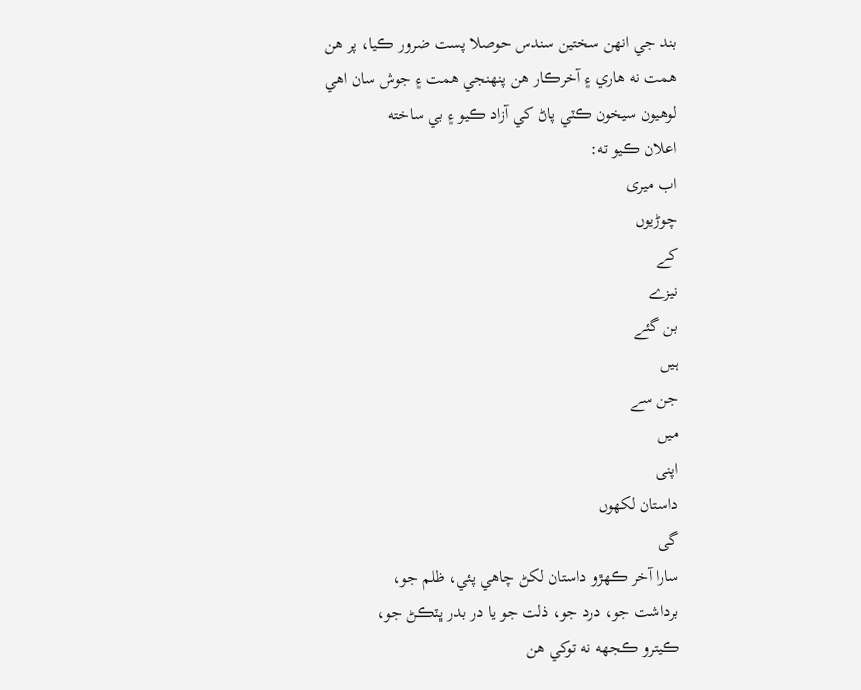بند جي انهن سختين سندس حوصلا پست ضرور ڪيا، پر هن
همت نه هاري ۽ آخرڪار هن پنهنجي همت ۽ جوش سان اهي
لوهيون سيخون ڪٽي پاڻ کي آزاد ڪيو ۽ بي ساخته
اعلان ڪيو ته:
اب میری
چوڑیوں
کے
نیزے
بن گئے
ہیں
جن سے
میں
اپنی
داستان لکهوں
گی
سارا آخر ڪهڙو داستان لکڻ چاهي پئي، ظلم جو،
برداشت جو، درد جو، ذلت جو يا در بدر ڀٽڪڻ جو،
ڪيترو ڪجهه نه توکي هن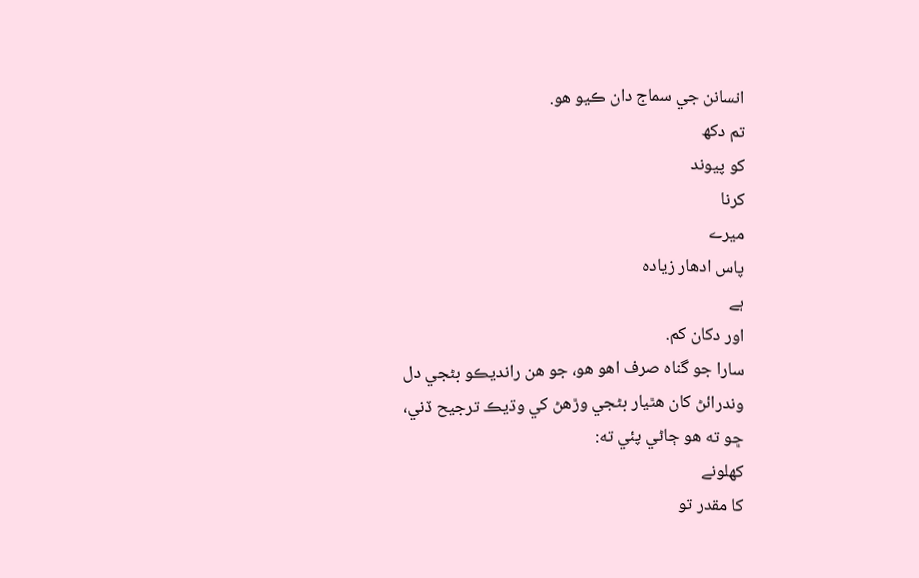انسانن جي سماج دان ڪيو هو.
تم دکھ
کو پیوند
کرنا
میرے
پاس ادهار زیادہ
ہے
اور دکان کم.
سارا جو گناه صرف اهو هو، جو هن رانديڪو بڻجي دل
وندرائڻ کان هٿيار بڻجي وڙهڻ کي وڌيڪ ترجيح ڏني،
ڇو ته هو ڄاڻي پئي ته:
کهلونے
کا مقدر تو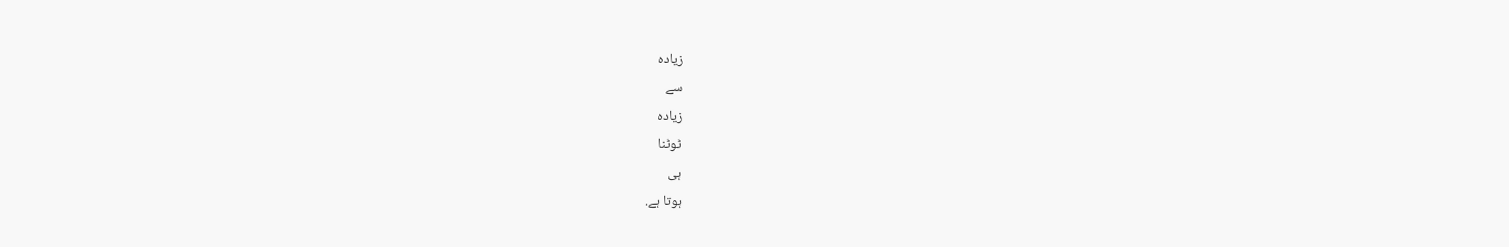زیادہ
سے
زیادہ
ٹوٹنا
ہی
ہوتا ہے.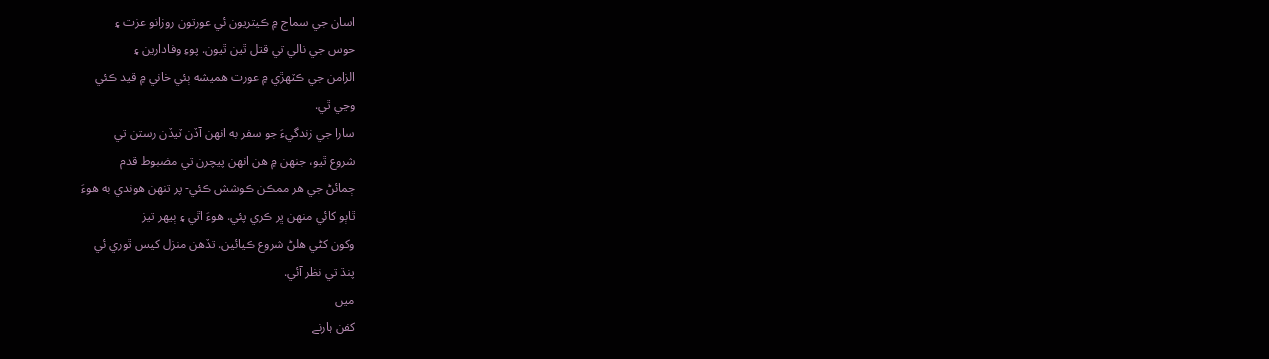اسان جي سماج ۾ ڪيتريون ئي عورتون روزانو عزت ۽
حوس جي نالي تي قتل ٿين ٿيون. پوءِ وفادارين ۽
الزامن جي ڪٽهڙي ۾ عورت هميشه ٻئي خاني ۾ قيد ڪئي
وڃي ٿي.
سارا جي زندگيءَ جو سفر به انهن آڏن ٽيڏن رستن تي
شروع ٿيو، جنهن ۾ هن انهن پيچرن تي مضبوط قدم
ڄمائڻ جي هر ممڪن ڪوشش ڪئي- پر تنهن هوندي به هوءَ
ٿاٻو کائي منهن ڀر ڪري پئي. هوءَ اٿي ۽ ٻيهر تيز
وکون کڻي هلڻ شروع ڪيائين. تڏهن منزل کيس ٿوري ئي
پنڌ تي نظر آئي.
میں
کفن ہارنے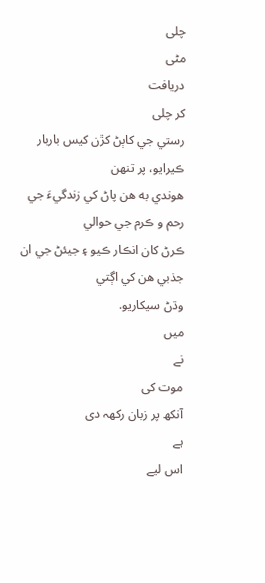چلی
مٹی
دریافت
کر چلی
رستي جي کاٻڻ کڙن کيس باربار ڪيرايو، پر تنهن
هوندي به هن پاڻ کي زندگيءَ جي رحم و ڪرم جي حوالي
ڪرڻ کان انڪار ڪيو ۽ جيئڻ جي ان جذبي هن کي اڳتي
وڌڻ سيکاريو.
میں
نے
موت کی
آنکھ پر زبان رکھہ دی
ہے
اس لیے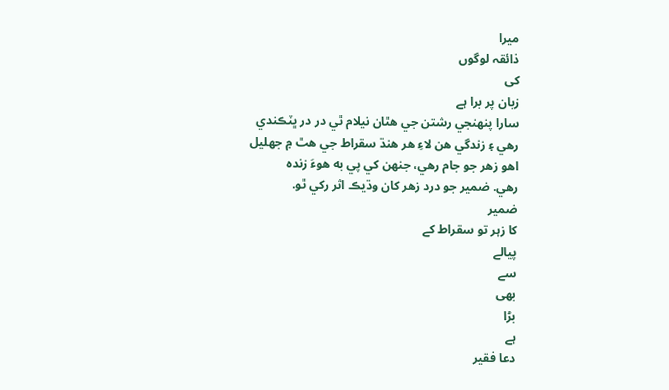میرا
ذائقہ لوگوں
کی
زبان پر برا ہے
سارا پنهنجي رشتن جي هٿان نيلام ٿي در در ڀٽڪندي
رهي ۽ زندگي هن لاءِ هر هنڌ سقراط جي هٿ ۾ جهليل
اهو زهر جو جام رهي، جنهن کي پي به هوءَ زنده
رهي. ضمير جو درد زهر کان وڌيڪ اثر رکي ٿو.
ضمیر
کا زہر تو سقراط کے
پیالے
سے
بهی
بڑا
ہے
دعا فقیر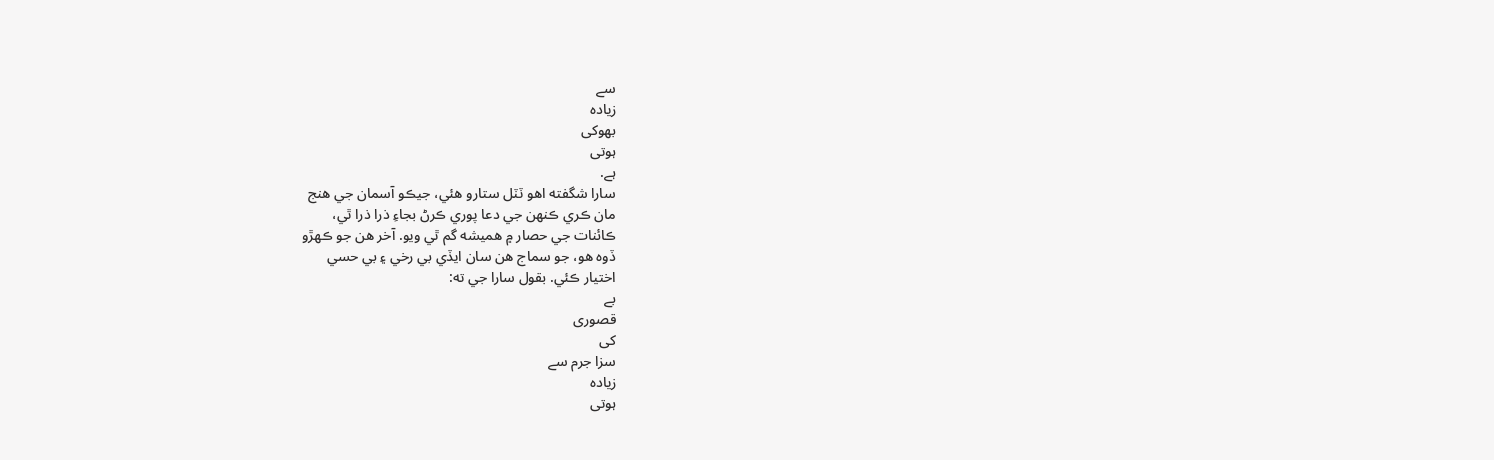سے
زیادہ
بهوکی
ہوتی
ہے.
سارا شگفته اهو ٽٽل ستارو هئي، جيڪو آسمان جي هنج
مان ڪري ڪنهن جي دعا پوري ڪرڻ بجاءِ ذرا ذرا ٿي،
ڪائنات جي حصار ۾ هميشه گم ٿي ويو. آخر هن جو ڪهڙو
ڏوه هو، جو سماج هن سان ايڏي بي رخي ۽ بي حسي
اختيار ڪئي. بقول سارا جي ته:
بے
قصوری
کی
سزا جرم سے
زیادہ
ہوتی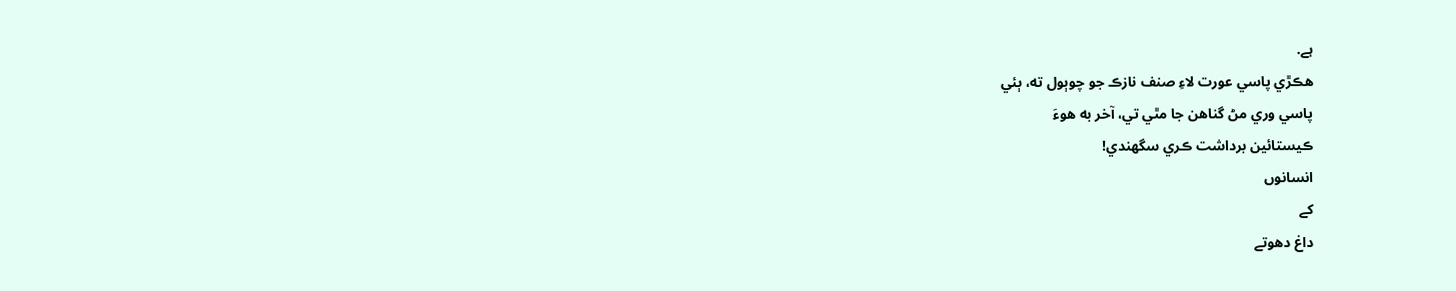ہے.
هڪڙي پاسي عورت لاءِ صنف نازڪ جو چوٻول ته، ٻئي
پاسي وري مڻ گناهن جا مٿي تي، آخر به هوءَ
ڪيستائين برداشت ڪري سگهندي!
انسانوں
کے
داغ دهوتے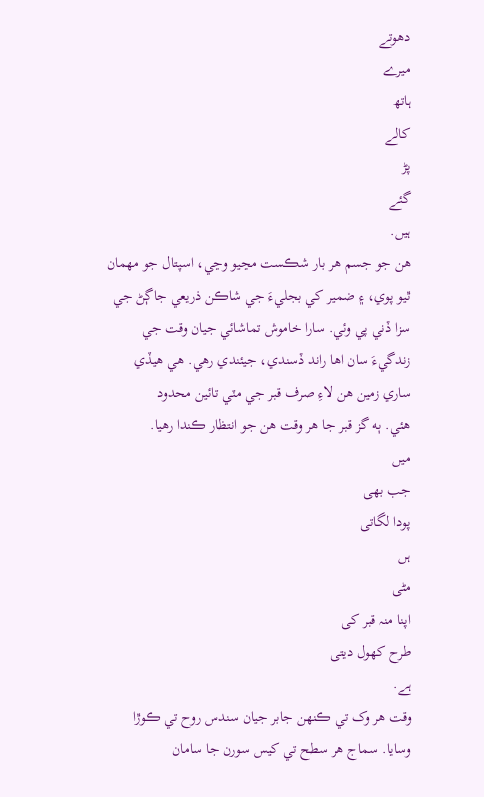دهوتے
میرے
ہاتھ
کالے
پڑ
گئے
ہیں.
هن جو جسم هر بار شڪست مڃيو وڃي، اسپتال جو مهمان
ٿيو پوي، ۽ ضمير کي بجليءَ جي شاڪن ذريعي جاڳڻ جي
سزا ڏني پي وئي. سارا خاموش تماشائي جيان وقت جي
زندگيءَ سان اها راند ڏسندي، جيئندي رهي. هي هيڏي
ساري زمين هن لاءِ صرف قبر جي مٽي تائين محدود
هئي. ٻه گز قبر جا هر وقت هن جو انتظار ڪندا رهيا.
میں
جب بهی
پودا لگاتی
ہں
مٹی
اپنا منہ قبر کی
طرح کهول دیتی
ہے.
وقت هر وک تي ڪنهن جابر جيان سندس روح تي ڪوڙا
وسايا. سماج هر سطح تي کيس سورن جا سامان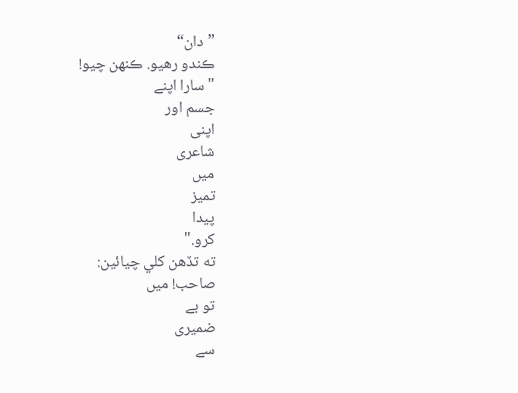”دان“
ڪندو رهيو. ڪنهن چيو!
"سارا اپنے
جسم اور
اپنی
شاعری
میں
تمیز
پیدا
کرو."
ته تڏهن کلي چيائين:
صاحب! میں
تو بے
ضمیری
سے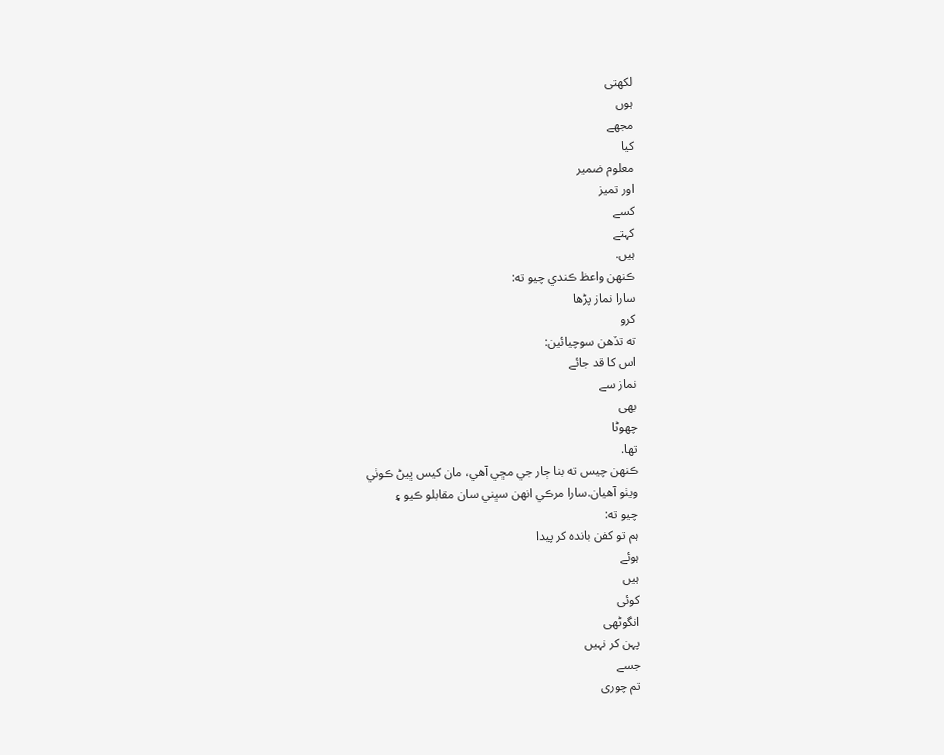لکهتی
ہوں
مجهے
کیا
معلوم ضمیر
اور تمیز
کسے
کہتے
ہیں.
ڪنهن واعظ ڪندي چيو ته:
سارا نماز پڑها
کرو
ته تڏهن سوچيائين:
اس کا قد جائے
نماز سے
بهی
چهوٹا
تها.
ڪنهن چيس ته بنا ڄار جي مڇي آهي، مان کيس ڀيڻ ڪوٺي
ويٺو آهيان.سارا مرڪي انهن سڀني سان مقابلو ڪيو ۽
چيو ته:
ہم تو کفن بانده کر پیدا
ہوئے
ہیں
کوئی
انگوٹهی
پہن کر نہیں
جسے
تم چوری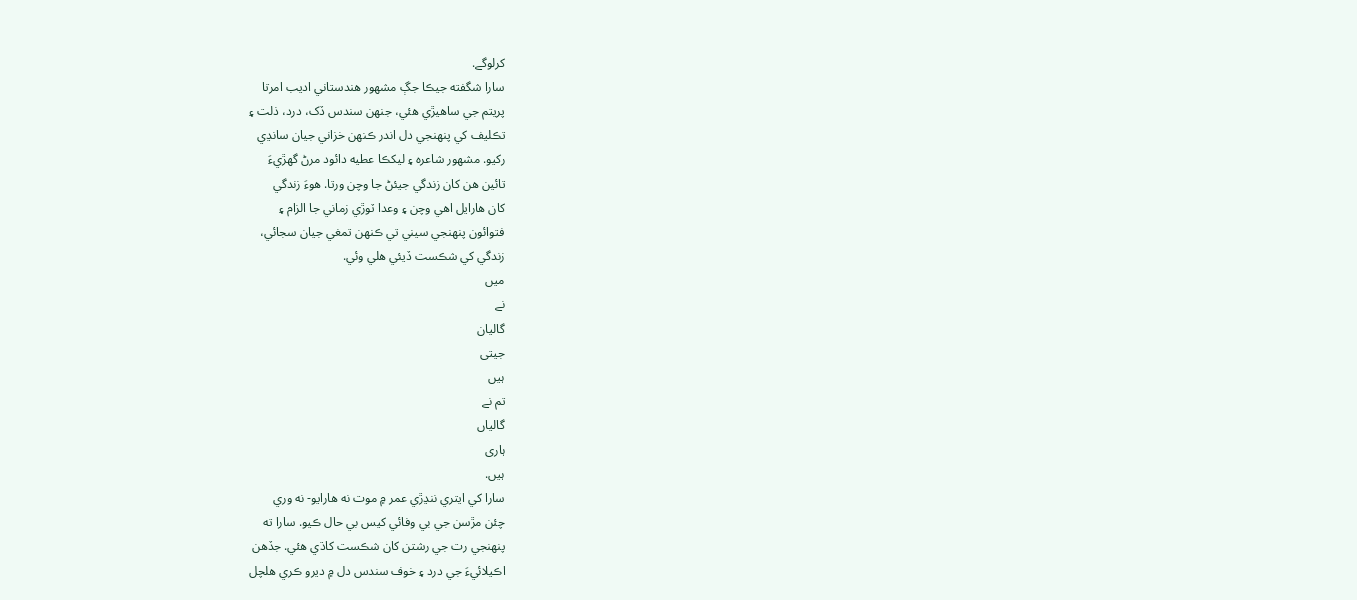کرلوگے.
سارا شگفته جيڪا جڳ مشهور هندستاني اديب امرتا
پريتم جي ساهيڙي هئي، جنهن سندس ڏک، درد، ذلت ۽
تڪليف کي پنهنجي دل اندر ڪنهن خزاني جيان سانڍي
رکيو. مشهور شاعره ۽ ليکڪا عطيه دائود مرڻ گهڙيءَ
تائين هن کان زندگي جيئڻ جا وچن ورتا. هوءَ زندگي
کان هارايل اهي وچن ۽ وعدا ٽوڙي زماني جا الزام ۽
فتوائون پنهنجي سيني تي ڪنهن تمغي جيان سجائي،
زندگي کي شڪست ڏيئي هلي وئي.
میں
نے
گالیان
جیتی
ہیں
تم نے
گالیاں
ہاری
ہیں.
سارا کي ايتري ننڍڙي عمر ۾ موت نه هارايو- نه وري
چئن مڙسن جي بي وفائي کيس بي حال ڪيو. سارا ته
پنهنجي رت جي رشتن کان شڪست کاڌي هئي. جڏهن
اڪيلائيءَ جي درد ۽ خوف سندس دل ۾ ديرو ڪري هلچل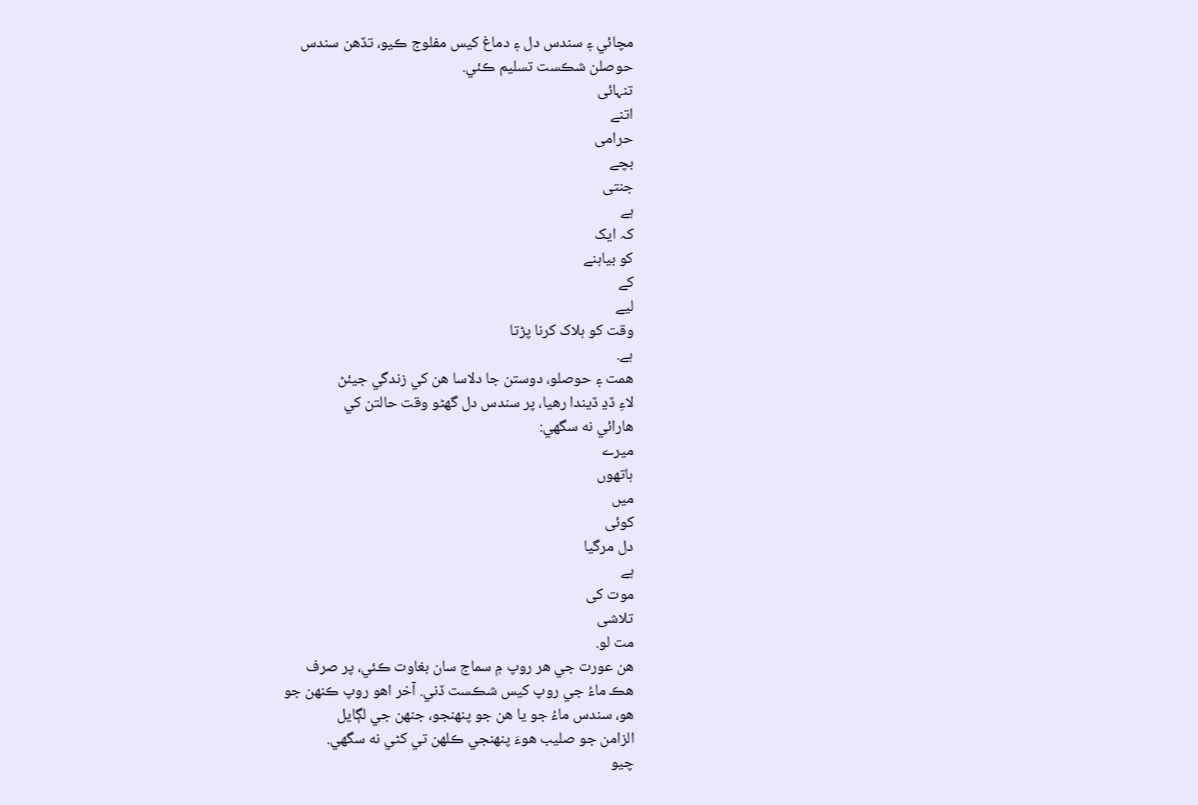مچائي ۽ سندس دل ۽ دماغ کيس مفلوج ڪيو، تڏهن سندس
حوصلن شڪست تسليم ڪئي.
تنہائی
اتنے
حرامی
بچے
جنتی
ہے
کہ ایک
کو بیاہنے
کے
لیے
وقت کو ہلاک کرنا پڑتا
ہے.
همت ۽ حوصلو، دوستن جا دلاسا هن کي زندگي جيئڻ
لاءِ ڏڍ ڏيندا رهيا، پر سندس دل گهڻو وقت حالتن کي
هارائي نه سگهي:
میرے
ہاتهوں
میں
کوئی
دل مرگیا
ہے
موت کی
تلاشی
مت لو.
هن عورت جي هر روپ ۾ سماج سان بغاوت ڪئي، پر صرف
هڪ ماءُ جي روپ کيس شڪست ڏني. آخر اهو روپ ڪنهن جو
هو، سندس ماءُ جو يا هن جو پنهنجو، جنهن جي لڳايل
الزامن جو صليب هوءَ پنهنجي ڪلهن تي کڻي نه سگهي.
چيو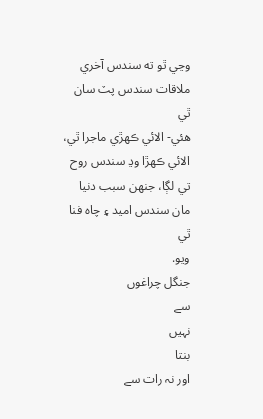وڃي ٿو ته سندس آخري ملاقات سندس پٽ سان ٿي
هئي- الائي ڪهڙي ماجرا ٿي، الائي ڪهڙا وڍ سندس روح
تي لڳا، جنهن سبب دنيا مان سندس اميد ۽ چاه فنا ٿي
ويو.
جنگل چراغوں
سے
نہیں
بنتا
اور نہ رات سے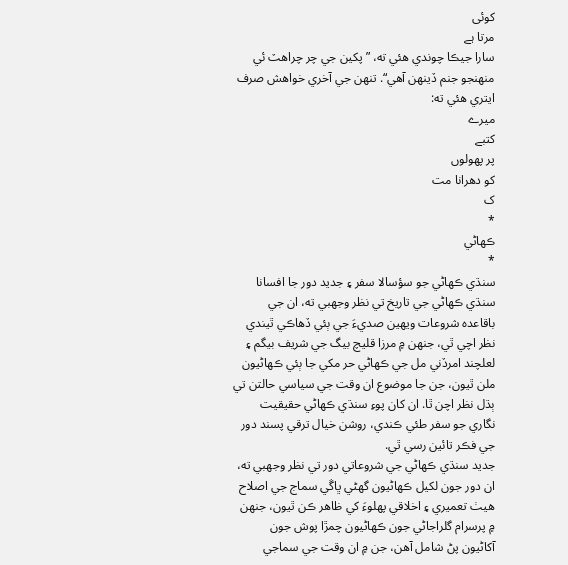کوئی
مرتا ہے
سارا جيڪا چوندي هئي ته، ”پکين جي چر چراهٽ ئي
منهنجو جنم ڏينهن آهي“. تنهن جي آخري خواهش صرف
ايتري هئي ته:
میرے
کتبے
پر پهولوں
کو دهرانا مت
ک
*
ڪهاڻي
*
سنڌي ڪهاڻي جو سؤسالا سفر ۽ جديد دور جا افسانا
سنڌي ڪهاڻي جي تاريخ تي نظر وجهبي ته، ان جي
باقاعده شروعات ويهين صديءَ جي ٻئي ڏهاڪي ٿيندي
نظر اچي ٿي، جنهن ۾ مرزا قليچ بيگ جي شريف بيگم ۽
لعلچند امرڏني مل جي ڪهاڻي حر مکي جا ٻئي ڪهاڻيون
ملن ٿيون، جن جا موضوع ان وقت جي سياسي حالتن تي
ٻڌل نظر اچن ٿا. ان کان پوءِ سنڌي ڪهاڻي حقيقيت
نگاري جو سفر طئي ڪندي، روشن خيال ترقي پسند دور
جي فڪر تائين رسي ٿي.
جديد سنڌي ڪهاڻي جي شروعاتي دور تي نظر وجهبي ته،
ان دور جون لکيل ڪهاڻيون گهڻي ڀاڱي سماج جي اصلاح
هيٺ تعميري ۽ اخلاقي پهلوءَ کي ظاهر ڪن ٿيون، جنهن
۾ پرسرام گلراجاڻي جون ڪهاڻيون چمڙا پوش جون
آکاڻيون پڻ شامل آهن، جن ۾ ان وقت جي سماجي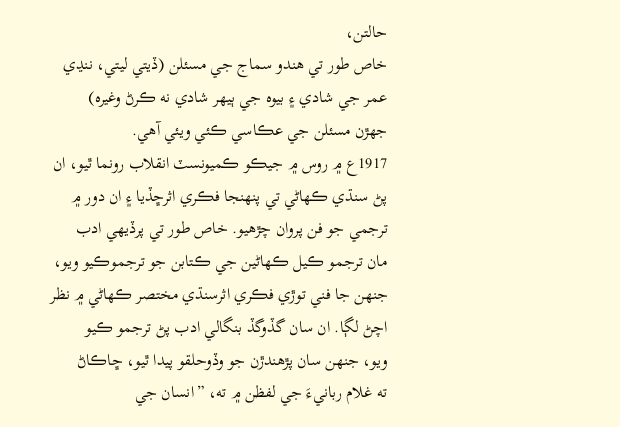حالتن،
خاص طور تي هندو سماج جي مسئلن (ڏيتي ليتي، ننڍي
عمر جي شادي ۽ بيوه جي ٻيهر شادي نه ڪرڻ وغيره)
جهڙن مسئلن جي عڪاسي ڪئي ويئي آهي.
1917ع ۾ روس ۾ جيڪو ڪميونسٽ انقلاب رونما ٿيو، ان
پڻ سنڌي ڪهاڻي تي پنهنجا فڪري اثرڇڏيا ۽ ان دور ۾
ترجمي جو فن پروان چڙهيو. خاص طور تي پرڏيهي ادب
مان ترجمو ڪيل ڪهاڻين جي ڪتابن جو ترجموڪيو ويو،
جنهن جا فني توڙي فڪري اثرسنڌي مختصر ڪهاڻي ۾ نظر
اچڻ لڳا. ان سان گڏوگڏ بنگالي ادب پڻ ترجمو ڪيو
ويو، جنهن سان پڙهندڙن جو وڏوحلقو پيدا ٿيو، ڇاڪاڻ
ته غلام ربانيءَ جي لفظن ۾ ته، ”انسان جي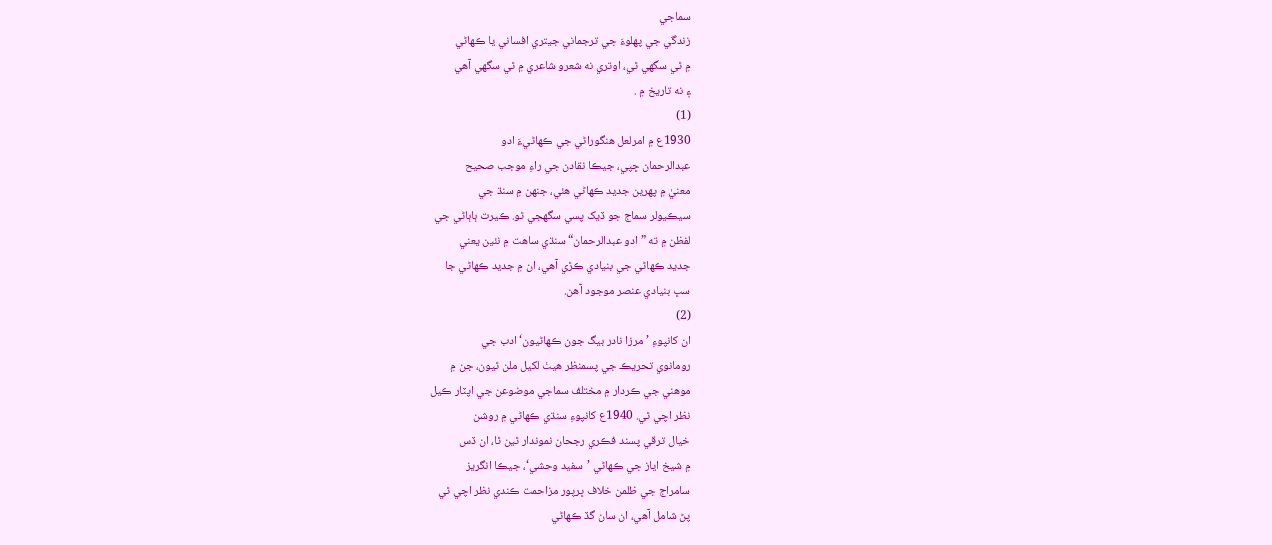سماجي
زندگي جي پهلوءَ جي ترجماني جيتري افساني يا ڪهاڻي
۾ ٿي سگهي ٿي، اوتري نه شعرو شاعري ۾ ٿي سگهي آهي
۽ نه تاريخ ۾ .
(1)
1930ع ۾ امرلعل هنگوراڻي جي ڪهاڻيءَ ادو
عبدالرحمان ڇپي، جيڪا نقادن جي راءِ موجب صحيح
معنيٰ ۾ پهرين جديد ڪهاڻي هئي، جنهن ۾ سنڌ جي
سيڪيولر سماج جو ڏيک پسي سگهجي ٿو. ڪيرت ٻاٻاڻي جي
لفظن ۾ ته ”ادو عبدالرحمان“ سنڌي ساهت ۾ نئين يعني
جديد ڪهاڻي جي بنيادي ڪڙي آهي، ان ۾ جديد ڪهاڻي جا
سڀ بنيادي عنصر موجود آهن.
(2)
ان کانپوءِ ’مرزا نادر بيگ جون ڪهاڻيون‘ ادب جي
رومانوي تحريڪ جي پسمنظر هيٺ لکيل ملن ٿيون، جن ۾
موهني جي ڪردار ۾ مختلف سماجي موضوعن جي اپٽار ڪيل
نظر اچي ٿي. 1940ع کانپوءِ سنڌي ڪهاڻي ۾ روشن
خيال ترقي پسند فڪري رجحان نموندار ٿين ٿا، ان ڏس
۾ شيخ اياز جي ڪهاڻي ’سفيد وحشي‘، جيڪا انگريز
سامراج جي ظلمن خلاف ڀرپور مزاحمت ڪندي نظر اچي ٿي
پڻ شامل آهي، ان سان گڏ ڪهاڻي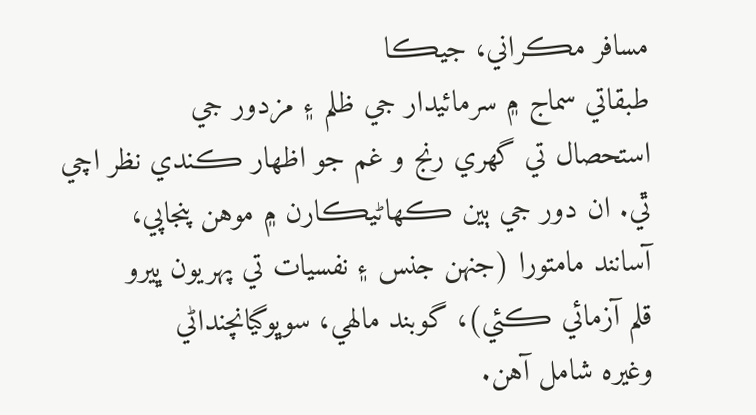مسافر مڪراني، جيڪا
طبقاتي سماج ۾ سرمائيدار جي ظلم ۽ مزدور جي
استحصال تي گهري رنج و غم جو اظهار ڪندي نظر اچي
ٿي. ان دور جي ٻين ڪهاڻيڪارن ۾ موهن پنجاپي،
آسانند مامتورا (جنهن جنس ۽ نفسيات تي پهريون ڀيرو
قلم آزمائي ڪئي)، گوبند مالهي، سوڀوگيانچنداڻي
وغيره شامل آهن.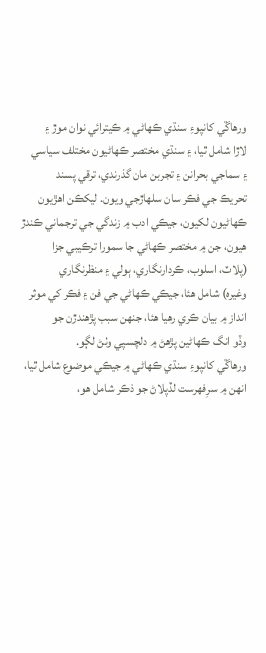ورهاڱي کانپوءِ سنڌي ڪهاڻي ۾ ڪيترائي نوان موڙ ۽
لاڙا شامل ٿيا، ۽ سنڌي مختصر ڪهاڻيون مختلف سياسي
۽ سماجي بحرانن ۽ تجربن مان گذرندي، ترقي پسند
تحريڪ جي فڪر سان سلهاڙجي ويون. ليکڪن اهڙيون
ڪهاڻيون لکيون، جيڪي ادب ۾ زندگي جي ترجماني ڪندڙ
هيون، جن ۾ مختصر ڪهاڻي جا سمورا ترڪيبي جزا
(پلاٽ، اسلوب، ڪردارنگاري، ٻولي ۽ منظرنگاري
وغيره) شامل هئا، جيڪي ڪهاڻي جي فن ۽ فڪر کي موثر
انداز ۾ بيان ڪري رهيا هئا، جنهن سبب پڙهندڙن جو
وڏو انگ ڪهاڻين پڙهڻ ۾ دلچسپي وٺڻ لڳو.
ورهاڱي کانپوءِ سنڌي ڪهاڻي ۾ جيڪي موضوع شامل ٿيا،
انهن ۾ سرِفهرست لڏپلاڻ جو ذڪر شامل هو،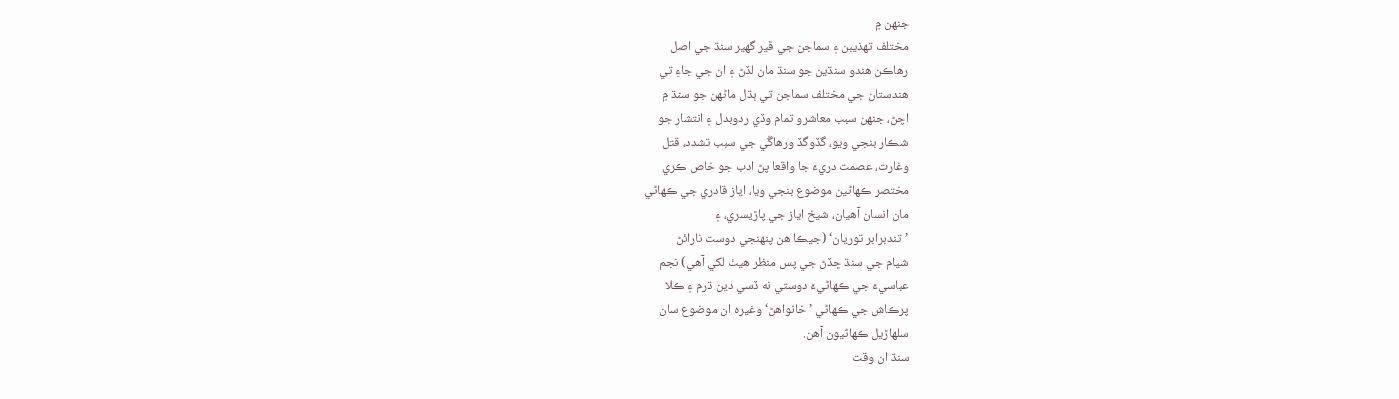جنهن ۾
مختلف تهذيبن ۽ سماجن جي ڦير گهير سنڌ جي اصل
رهاڪن هندو سنڌين جو سنڌ مان لڏڻ ۽ ان جي جاءِ تي
هندستان جي مختلف سماجن تي ٻڌل ماڻهن جو سنڌ ۾
اچڻ، جنهن سبب معاشرو تمام وڏي ردوبدل ۽ انتشار جو
شڪار بنجي ويو، گڏوگڏ ورهاڱي جي سبب تشدد، قتل
وغارت، عصمت دريءَ جا واقعا پڻ ادب جو خاص ڪري
مختصر ڪهاڻين موضوع بنجي ويا، اياز قادري جي ڪهاڻي
مان انسان آهيان، شيخ اياز جي پاڙيسري، ۽
’تندبرابر توريان‘ (جيڪا هن پنهنجي دوست نارائڻ
شيام جي سنڌ ڇڏڻ جي پس منظر هيٺ لکي آهي) نجم
عباسيءَ جي ڪهاڻيءَ دوستي نه ڏسي دين ڌرم ۽ ڪلا
پرڪاش جي ڪهاڻي ’خانواهڻ‘ وغيره ان موضوع سان
سلهاڙيل ڪهاڻيون آهن.
سنڌ ان وقت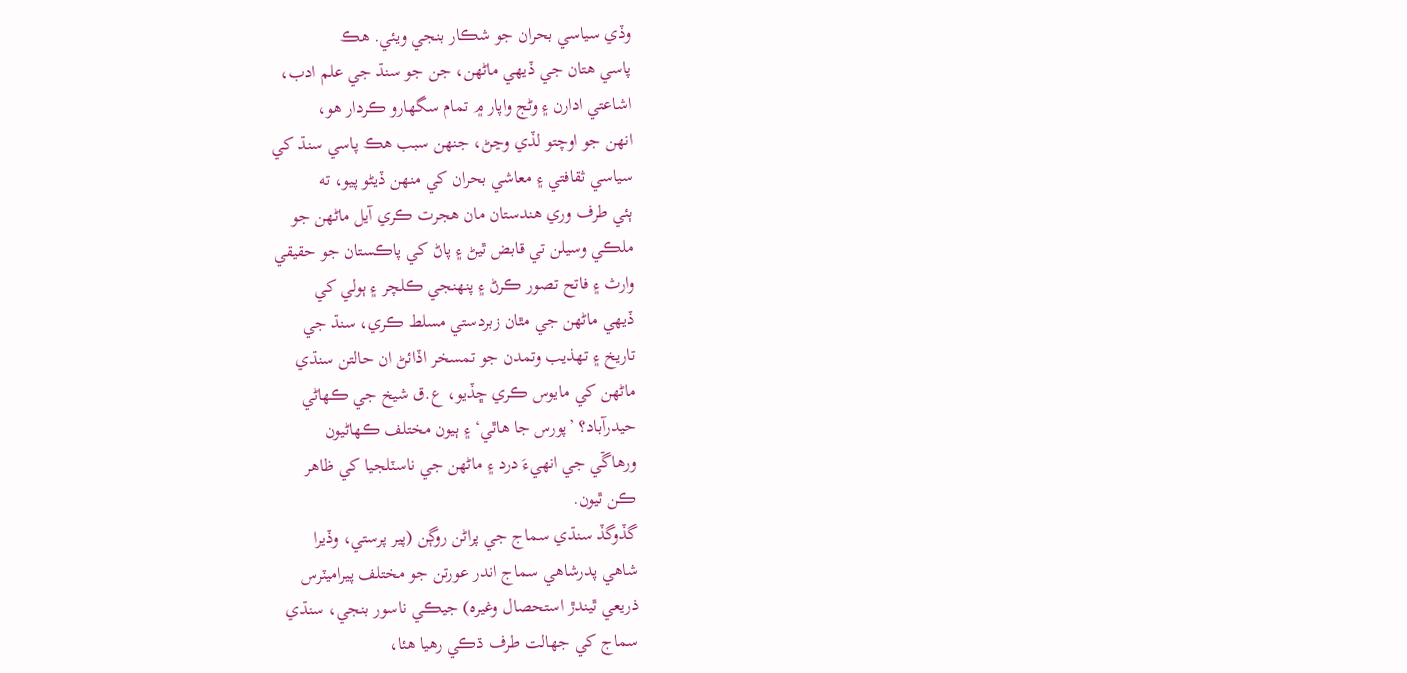وڏي سياسي بحران جو شڪار بنجي ويئي. هڪ
پاسي هتان جي ڏيهي ماڻهن، جن جو سنڌ جي علم ادب،
اشاعتي ادارن ۽ وڻج واپار ۾ تمام سگهارو ڪردار هو،
انهن جو اوچتو لڏي وڃڻ، جنهن سبب هڪ پاسي سنڌ کي
سياسي ثقافتي ۽ معاشي بحران کي منهن ڏيڻو پيو، ته
ٻئي طرف وري هندستان مان هجرت ڪري آيل ماڻهن جو
ملڪي وسيلن تي قابض ٿيڻ ۽ پاڻ کي پاڪستان جو حقيقي
وارث ۽ فاتح تصور ڪرڻ ۽ پنهنجي ڪلچر ۽ ٻولي کي
ڏيهي ماڻهن جي مٿان زبردستي مسلط ڪري، سنڌ جي
تاريخ ۽ تهذيب وتمدن جو تمسخر اڏائڻ ان حالتن سنڌي
ماڻهن کي مايوس ڪري ڇڏيو، ع.ق شيخ جي ڪهاڻي
حيدرآباد؟ ’پورس جا هاٿي‘ ۽ ٻيون مختلف ڪهاڻيون
ورهاڱي جي انهيءَ درد ۽ ماڻهن جي ناسٽلجيا کي ظاهر
ڪن ٿيون.
گڏوگڏ سنڌي سماج جي پراڻن روڳن (پير پرستي، وڏيرا
شاهي پدرشاهي سماج اندر عورتن جو مختلف پيراميٽرس
ذريعي ٿيندڙ استحصال وغيره) جيڪي ناسور بنجي، سنڌي
سماج کي جهالت طرف ڌڪي رهيا هئا،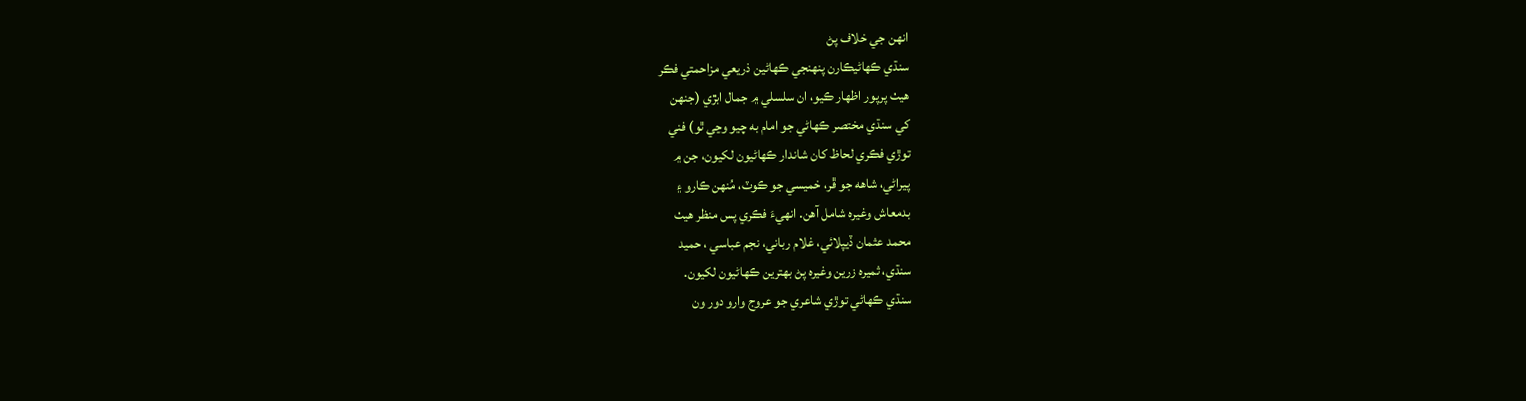انهن جي خلاف پڻ
سنڌي ڪهاڻيڪارن پنهنجي ڪهاڻين ذريعي مزاحمتي فڪر
هيٺ پرپور اظهار ڪيو، ان سلسلي ۾ جمال ابڙي (جنهن
کي سنڌي مختصر ڪهاڻي جو امام به چيو وڃي ٿو) فني
توڙي فڪري لحاظ کان شاندار ڪهاڻيون لکيون، جن ۾
پيراڻي، شاهه جو ڦر، خميسي جو ڪوٽ، مُنهن ڪارو ۽
بدمعاش وغيره شامل آهن. انهيءَ فڪري پس منظر هيٺ
محمد عثمان ڏيپلائي، غلام رباني، نجم عباسي ، حميد
سنڌي، ثميره زرين وغيره پڻ بهترين ڪهاڻيون لکيون.
سنڌي ڪهاڻي توڙي شاعري جو عروج وارو دور ون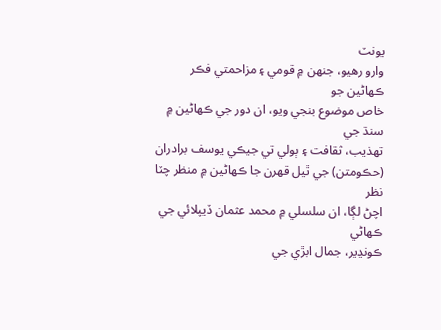يونٽ
وارو رهيو، جنهن ۾ قومي ۽ مزاحمتي فڪر ڪهاڻين جو
خاص موضوع بنجي ويو، ان دور جي ڪهاڻين ۾ سنڌ جي
تهذيب، ثقافت ۽ ٻولي تي جيڪي يوسف برادران
(حڪومتن) جي ٿيل قهرن جا ڪهاڻين ۾ منظر چٽا نظر
اچڻ لڳا، ان سلسلي ۾ محمد عثمان ڏيپلائي جي ڪهاڻي
ڪونڍير، جمال ابڙي جي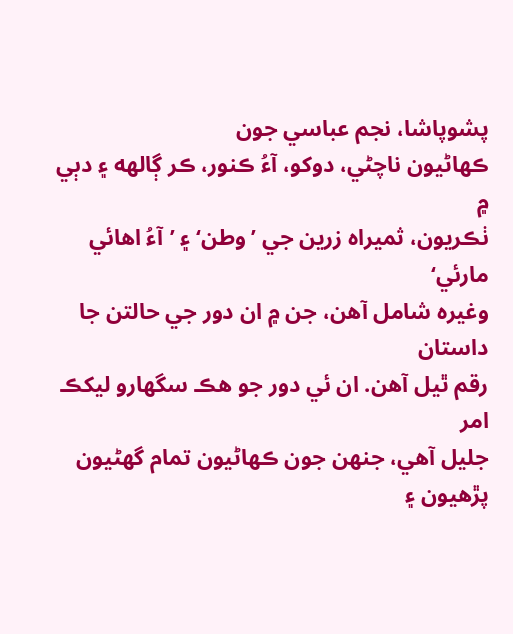پشوپاشا، نجم عباسي جون
ڪهاڻيون ناچڻي، دوکو، آءُ ڪنور، ڪر ڳالهه ۽ دٻي ۾
ٺڪريون، ثميراه زرين جي ’وطن‘ ۽ ’آءُ اهائي مارئي‘
وغيره شامل آهن، جن ۾ ان دور جي حالتن جا داستان
رقم ٿيل آهن. ان ئي دور جو هڪ سگهارو ليکڪ امر
جليل آهي، جنهن جون ڪهاڻيون تمام گهڻيون پڙهيون ۽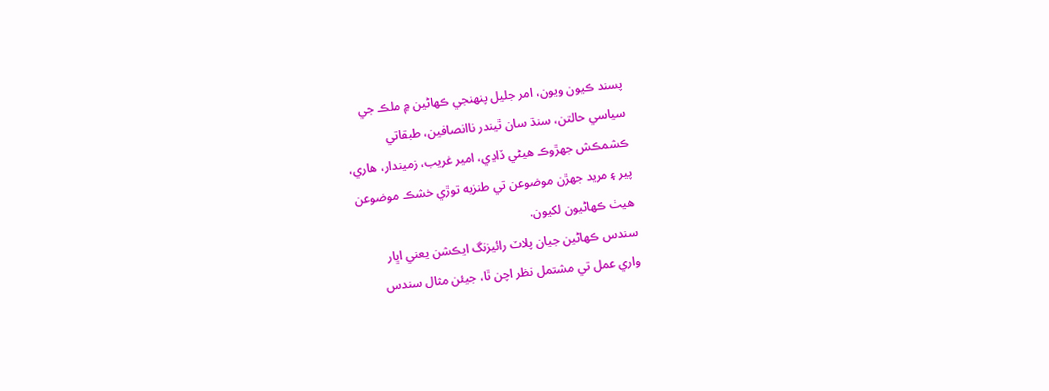پسند ڪيون ويون، امر جليل پنهنجي ڪهاڻين ۾ ملڪ جي
سياسي حالتن، سنڌ سان ٿيندر ناانصافين، طبقاتي
ڪشمڪش جهڙوڪ هيڻي ڏاڍي، امير غريب، زميندار، هاري،
پير ۽ مريد جهڙن موضوعن تي طنزيه توڙي خشڪ موضوعن
هيٺ ڪهاڻيون لکيون.
سندس ڪهاڻين جيان پلاٽ رائيزنگ ايڪشن يعني اڀار
واري عمل تي مشتمل نظر اچن ٿا، جيئن مثال سندس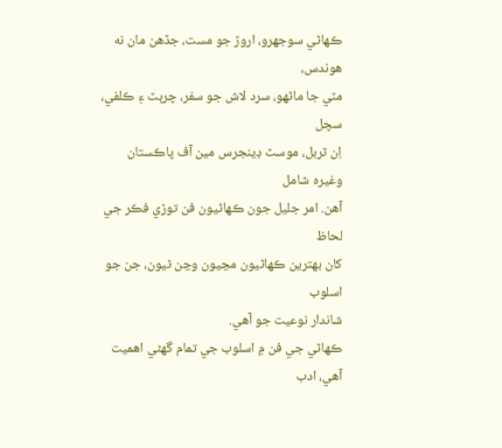ڪهاڻي سوجهرو، اروڙ جو مست، جڏهن مان نه هوندس،
مٽي جا ماڻهو، سرد لاش جو سفر، چرٻٽ ۽ ڪلفي، سچل
اِن ٽربل، موسٽ ڊينجرس مين آف پاڪستان وغيره شامل
آهن. امر جليل جون ڪهاڻيون فن توڙي فڪر جي لحاظ
کان بهترين ڪهاڻيون مڃيون وڃن ٿيون، جن جو اسلوب
شاندار نوعيت جو آهي.
ڪهاڻي جي فن ۾ اسلوب جي تمام گهڻي اهميت آهي، ادب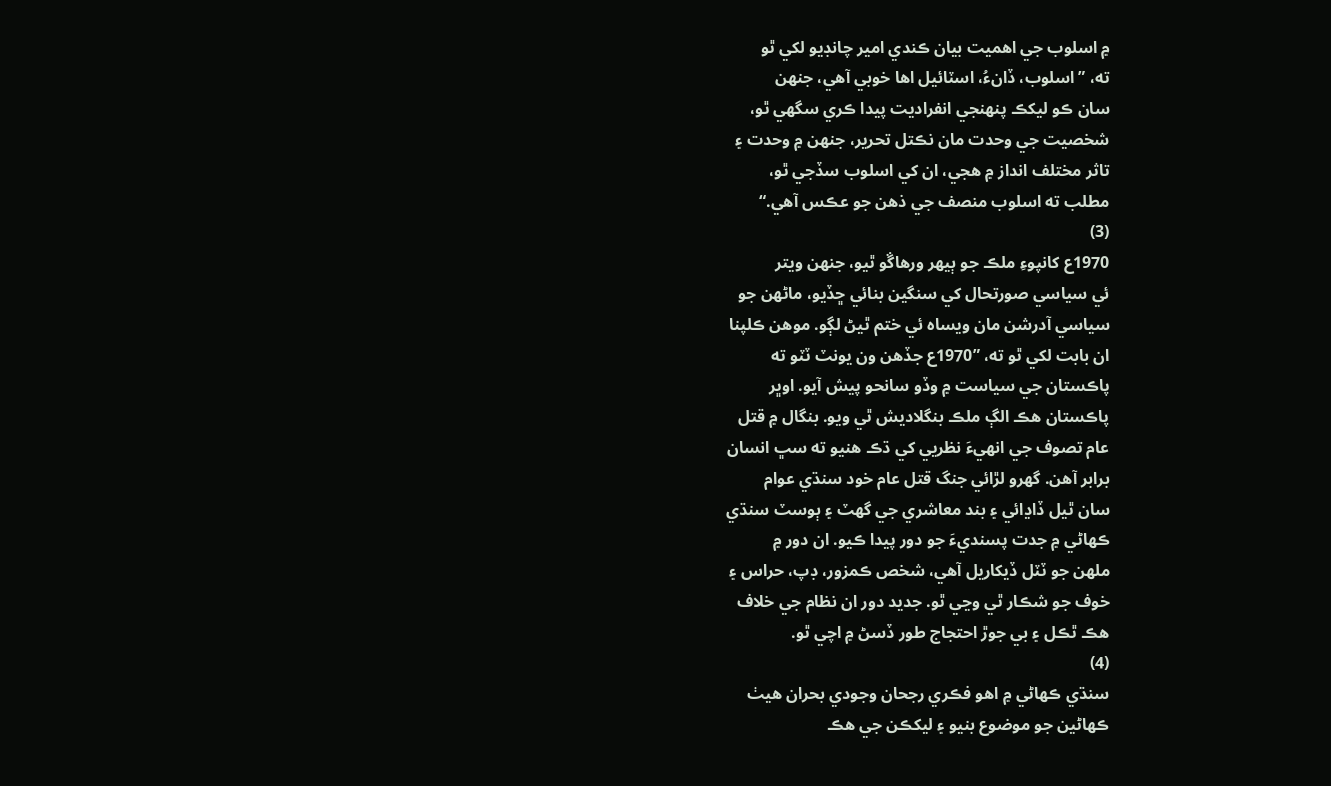۾ اسلوب جي اهميت بيان ڪندي امير چانڊيو لکي ٿو
ته، ”اسلوب، ڏانءُ، اسٽائيل اها خوبي آهي، جنهن
سان ڪو ليکڪ پنهنجي انفراديت پيدا ڪري سگهي ٿو،
شخصيت جي وحدت مان نڪتل تحرير، جنهن ۾ وحدت ۽
تاثر مختلف انداز ۾ هجي، ان کي اسلوب سڏجي ٿو،
مطلب ته اسلوب منصف جي ذهن جو عڪس آهي.“
(3)
1970ع کانپوءِ ملڪ جو ٻيهر ورهاڱو ٿيو، جنهن ويتر
ئي سياسي صورتحال کي سنگين بنائي ڇڏيو، ماڻهن جو
سياسي آدرشن مان ويساه ئي ختم ٿيڻ لڳو. موهن ڪلپنا
ان بابت لکي ٿو ته، ”1970ع جڏهن ون يونٽ ٽٽو ته
پاڪستان جي سياست ۾ وڏو سانحو پيش آيو. اوڀر
پاڪستان هڪ الڳ ملڪ بنگلاديش ٿي ويو. بنگال ۾ قتل
عام تصوف جي انهيءَ نظريي کي ڌڪ هنيو ته سڀ انسان
برابر آهن. گهرو لڙائي جنگ قتل عام خود سنڌي عوام
سان ٿيل ڏاڍائي ۽ بند معاشري جي گهٽ ۽ ٻوسٽ سنڌي
ڪهاڻي ۾ جدت پسنديءَ جو دور پيدا ڪيو. ان دور ۾
ملهن جو ٽٽل ڏيکاريل آهي، شخص ڪمزور، ڊپ، حراس ۽
خوف جو شڪار ٿي وڃي ٿو. جديد دور ان نظام جي خلاف
هڪ ٿڪل ۽ بي جوڙ احتجاج طور ڏسڻ ۾ اچي ٿو.
(4)
سنڌي ڪهاڻي ۾ اهو فڪري رجحان وجودي بحران هيٺ
ڪهاڻين جو موضوع بنيو ۽ ليکڪن جي هڪ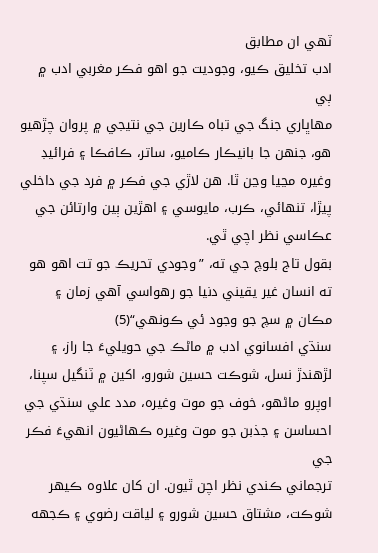ٽهي ان مطابق
ادب تخليق ڪيو، وجوديت جو اهو فڪر مغربي ادب ۾ ٻي
مهاڀاري جنگ جي تباه ڪارين جي نتيجي ۾ پروان چڙهيو
هو، جنهن جا بانيڪار ڪاميو، ساتر، ڪافڪا ۽ فرائيڊ
وغيره مڃيا وڃن ٿا. هن لاڙي جي فڪر ۾ فرد جي داخلي
پيڙا، تنهائي، ڪرب، مايوسي ۽ اهڙين ٻين وارتائن جي
عڪاسي نظر اچي ٿي.
بقول تاج بلوچ جي ته، ”وجودي تحريڪ جو تت اهو هو
ته انسان غير يقيني دنيا جو رهواسي آهي زمان ۽
مڪان ۾ سچ جو وجود ئي ڪونهي“(5)
سنڌي افسانوي ادب ۾ ماڻڪ جي حويليءَ جا راز، ۽
لڙهندڙ نسل، شوڪت حسين شورو، اکين ۾ ٽنگيل سپنا،
اوپرو ماڻهو، خوف جو موت وغيره، مدد علي سنڌي جي
احساسن ۽ جذبن جو موت وغيره ڪهاڻيون انهيءَ فڪر جي
ترجماني ڪندي نظر اچن ٿيون. ان کان علاوه ڪيهر
شوڪت، مشتاق حسين شورو ۽ لياقت رضوي ۽ ڪجهه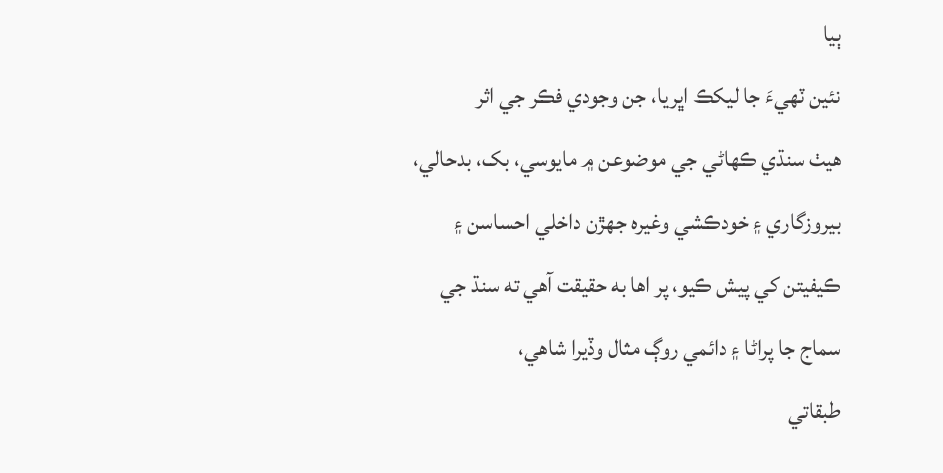ٻيا
نئين ٽهيءَ جا ليکڪ اڀريا، جن وجودي فڪر جي اثر
هيٺ سنڌي ڪهاڻي جي موضوعن ۾ مايوسي، بک، بدحالي،
بيروزگاري ۽ خودڪشي وغيره جهڙن داخلي احساسن ۽
ڪيفيتن کي پيش ڪيو، پر اها به حقيقت آهي ته سنڌ جي
سماج جا پراڻا ۽ دائمي روڳ مثال وڏيرا شاهي،
طبقاتي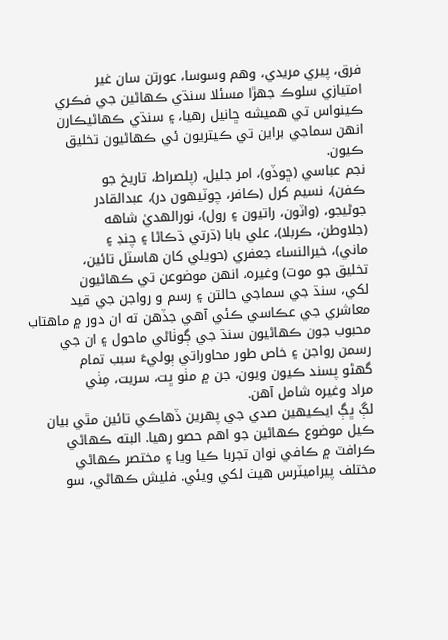فرق، پيري مريدي، وهم وسوسا، عورتن سان غير
امتيازي سلوڪ جهڙا مسئلا سنڌي ڪهاڻين جي فڪري
ڪينواس تي هميشه ڇانيل رهيا، ۽ سنڌي ڪهاڻيڪارن
انهن سماجي براين تي ڪيتريون ئي ڪهاڻيون تخليق
ڪيون.
نجم عباسي (ڇوڏو)، امر جليل، (پلصراط، تاريخ جو
ڪفن)، نسيم کرل (ڪافر، چوٽيهون در)، عبدالقادر
جوڻيجو، (واٽون، راتيون ۽ رول)، نورالهديٰ شاهه
(جلاوطن، ڪربلا)، علي بابا (ڌرتي ڌڪاڻا ۽ چنڊ ۽
ماني)، خيرالنساء جعفري (حويلي کان هاسٽل تائين،
تخليق جو موت) وغيره، انهن موضوعن تي ڪهاڻيون
لکي، سنڌ جي سماجي حالتن ۽ رسم و رواجن جي قيد
معاشري جي عڪاسي ڪئي آهي جڏهن ته ان دور ۾ ماهتاب
محبوب جون ڪهاڻيون سنڌ جي ڳوٺاڻي ماحول ۽ ان جي
رسمن رواجن ۽ خاص طور محاوراتي ٻوليءَ سبب تمام
گهڻو پسند ڪيون ويون، جن ۾ مٺو ڀت، سريت، مِٺي
مراد وغيره شامل آهن.
لڳ ڀڳ ايڪيهين صدي جي پهرين ڏهاڪي تائين مٿي بيان
ڪيل موضوع ڪهاڻين جو اهم حصو رهيا. البته ڪهاڻي
ڪرافٽ ۾ ڪافي نوان تجربا ڪيا ويا ۽ مختصر ڪهاڻي
مختلف پيراميٽرس هيٺ لکي ويئي. فليش ڪهاڻي، سو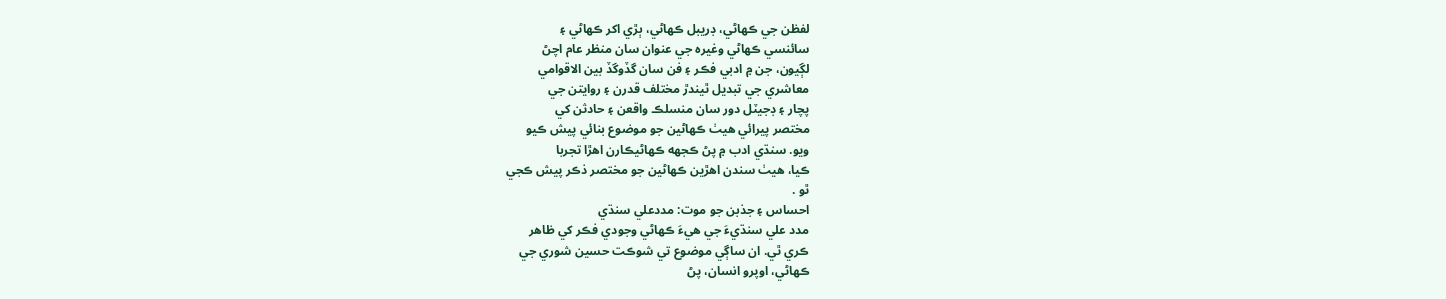لفظن جي ڪهاڻي، ڊريبل ڪهاڻي، ٻڙي اکر ڪهاڻي ۽
سائنسي ڪهاڻي وغيره جي عنوان سان منظر عام اچڻ
لڳيون، جن ۾ ادبي فڪر ۽ فن سان گڏوگڏ بين الاقوامي
معاشري جي تبديل ٿيندڙ مختلف قدرن ۽ روايتن جي
پچار ۽ ڊجيٽل دور سان منسلڪ واقعن ۽ حادثن کي
مختصر پيرائي هيٺ ڪهاڻين جو موضوع بنائي پيش ڪيو
ويو. سنڌي ادب ۾ پڻ ڪجهه ڪهاڻيڪارن اهڙا تجربا
ڪيا، هيٺ سندن اهڙين ڪهاڻين جو مختصر ذڪر پيش ڪجي
ٿو .
احساس ۽ جذبن جو موت: مددعلي سنڌي
مدد علي سنڌيءَ جي هيءَ ڪهاڻي وجودي فڪر کي ظاهر
ڪري ٿي. ان ساڳي موضوع تي شوڪت حسين شوري جي
ڪهاڻي، اوپرو انسان، پڻ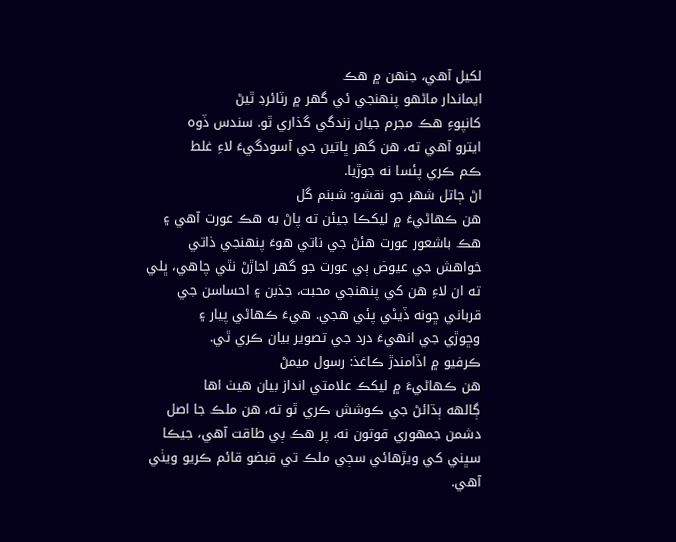لکيل آهي، جنهن ۾ هڪ
ايماندار ماڻهو پنهنجي ئي گهر ۾ رٽائرڊ ٿيڻ
کانپوءِ هڪ مجرم جيان زندگي گذاري ٿو. سندس ڏوه
ايترو آهي ته، هن گهر ڀاتين جي آسودگيءَ لاءِ غلط
ڪم ڪري پئسا نه جوڙيا.
اڻ ڄاتل شهر جو نقشو: شبنم گل
هن ڪهاڻيءَ ۾ ليکڪا جيئن ته پاڻ به هڪ عورت آهي ۽
هڪ باشعور عورت هئڻ جي ناتي هوءَ پنهنجي ذاتي
خواهش جي عيوض ٻي عورت جو گهر اجاڙڻ نٿي چاهي، ڀلي
ته ان لاءِ هن کي پنهنجي محبت، جذبن ۽ احساسن جي
قرباني ڇونه ڏيڻي پئي هجي. هيءَ ڪهاڻي پيار ۽
وڇوڙي جي انهيءَ درد جي تصوير بيان ڪري ٿي.
ڪرفيو ۾ اڏامندڙ ڪاغذ: رسول ميمڻ
هن ڪهاڻيءَ ۾ ليکڪ علامتي انداز بيان هيٺ اها
ڳالهه ٻڌائڻ جي ڪوشش ڪري ٿو ته، هن ملڪ جا اصل
دشمن جمهوري قوتون نه، پر هڪ ٻي طاقت آهي، جيڪا
سڀني کي ويڙهائي سڄي ملڪ تي قبضو قائم ڪريو ويٺي
آهي.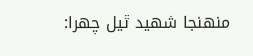منهنجا شهيد ٿيل چهرا: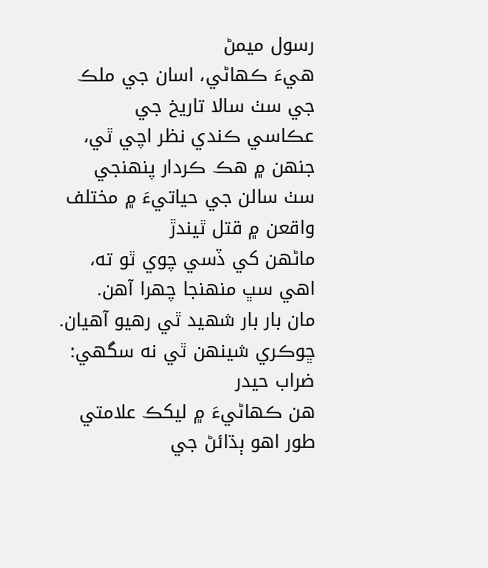رسول ميمڻ
هيءَ ڪهاڻي، اسان جي ملڪ جي سٺ سالا تاريخ جي
عڪاسي ڪندي نظر اچي ٿي، جنهن ۾ هڪ ڪردار پنهنجي
سٺ سالن جي حياتيءَ ۾ مختلف واقعن ۾ قتل ٿيندڙ
ماڻهن کي ڏسي چوي ٿو ته، اهي سڀ منهنجا چهرا آهن.
مان بار بار شهيد ٿي رهيو آهيان.
ڇوڪري شينهن ٿي نه سگهي: ضراب حيدر
هن ڪهاڻيءَ ۾ ليکڪ علامتي طور اهو ٻڌائڻ جي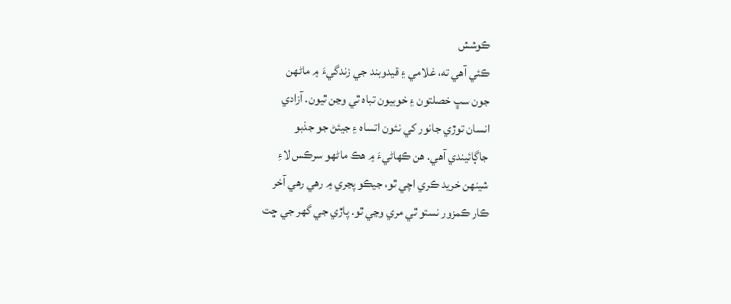ڪوشش
ڪئي آهي ته، غلامي ۽ قيدوبند جي زندگيءَ ۾ ماڻهن
جون سڀ خصلتون ۽ خوبيون تباه ٿي وڃن ٿيون. آزادي
انسان توڙي جانور کي نئون اتساه ۽ جيئڻ جو جذبو
جاڳائيندي آهي. هن ڪهاڻيءَ ۾ هڪ ماڻهو سرڪس لاءِ
شينهن خريد ڪري اچي ٿو، جيڪو پڃري ۾ رهي رهي آخر
ڪار ڪمزور نستو ٿي مري وڃي ٿو. پاڙي جي گهر جي ڇت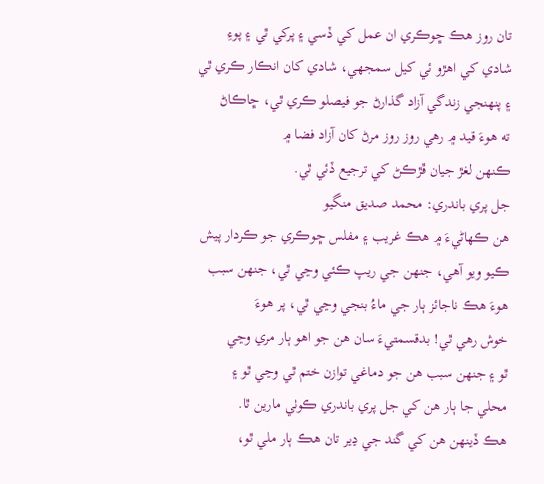تان روز هڪ ڇوڪري ان عمل کي ڏسي ۽ پرکي ٿي ۽ پوءِ
شادي کي اهڙو ئي کيل سمجهي، شادي کان انڪار ڪري ٿي
۽ پنهنجي زندگي آزاد گذارڻ جو فيصلو ڪري ٿي، ڇاڪاڻ
ته هوءَ قيد ۾ رهي روز روز مرڻ کان آزاد فضا ۾
ڪنهن لغڙ جيان ڦڙڪڻ کي ترجيع ڏئي ٿي.
جل پري باندري: محمد صديق منگيو
هن ڪهاڻيءَ ۾ هڪ غريب ۽ مفلس ڇوڪري جو ڪردار پيش
ڪيو ويو آهي، جنهن جي ريپ ڪئي وڃي ٿي، جنهن سبب
هوءَ هڪ ناجائز ٻار جي ماءُ بنجي وڃي ٿي، پر هوءَ
خوش رهي ٿي! بدقسمتيءَ سان هن جو اهو ٻار مري وڃي
ٿو ۽ جنهن سبب هن جو دماغي توازن ختم ٿي وڃي ٿو ۽
محلي جا ٻار هن کي جل پري باندري ڪوٺي مارين ٿا.
هڪ ڏينهن هن کي گند جي ڍير تان هڪ ٻار ملي ٿو،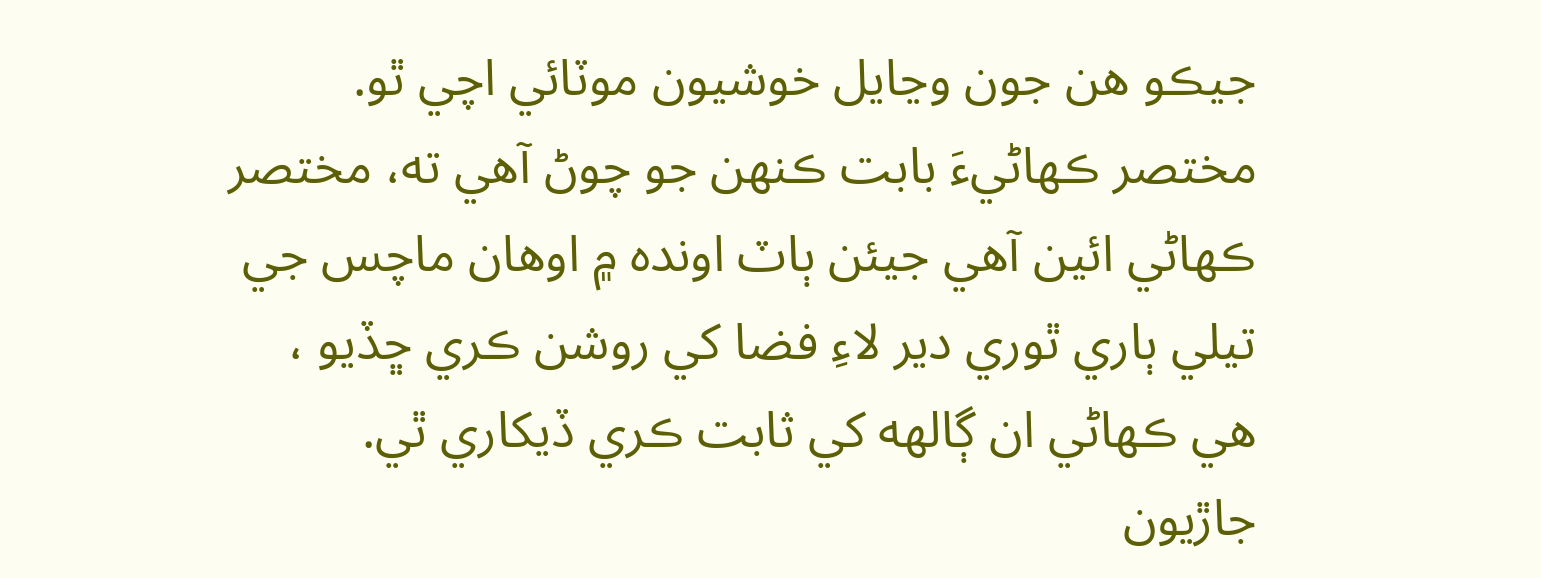جيڪو هن جون وڃايل خوشيون موٽائي اچي ٿو.
مختصر ڪهاڻيءَ بابت ڪنهن جو چوڻ آهي ته، مختصر
ڪهاڻي ائين آهي جيئن ٻاٽ اونده ۾ اوهان ماچس جي
تيلي ٻاري ٿوري دير لاءِ فضا کي روشن ڪري ڇڏيو ،
هي ڪهاڻي ان ڳالهه کي ثابت ڪري ڏيکاري ٿي.
جاڙيون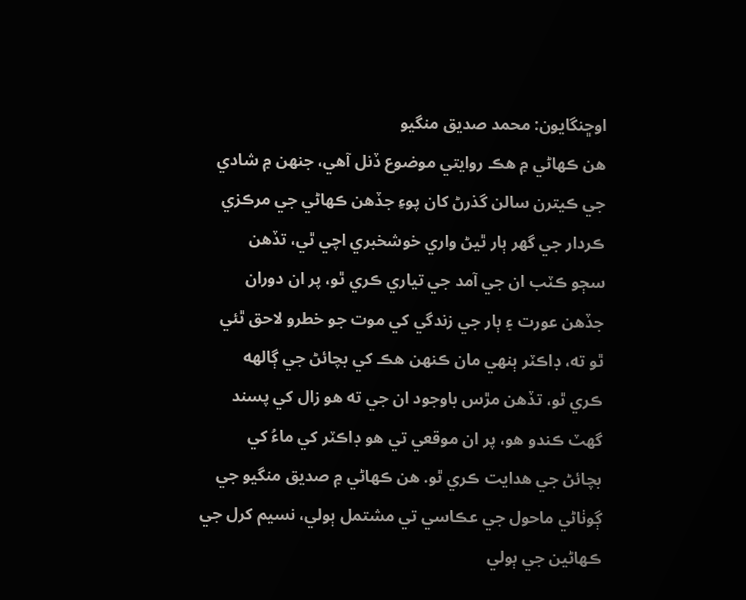اوڇنگايون: محمد صديق منگيو
هن ڪهاڻي ۾ هڪ روايتي موضوع ڏنل آهي، جنهن ۾ شادي
جي ڪيترن سالن گذرڻ کان پوءِ جڏهن ڪهاڻي جي مرڪزي
ڪردار جي گهر ٻار ٿيڻ واري خوشخبري اچي ٿي، تڏهن
سڄو ڪٽب ان جي آمد جي تياري ڪري ٿو، پر ان دوران
جڏهن عورت ۽ ٻار جي زندگي کي موت جو خطرو لاحق ٿئي
ٿو ته، ڊاڪٽر ٻنهي مان ڪنهن هڪ کي بچائڻ جي ڳالهه
ڪري ٿو، تڏهن مڙس باوجود ان جي ته هو زال کي پسند
گهٽ ڪندو هو، پر ان موقعي تي هو ڊاڪٽر کي ماءُ کي
بچائڻ جي هدايت ڪري ٿو. هن ڪهاڻي ۾ صديق منگيو جي
ڳوٺاڻي ماحول جي عڪاسي تي مشتمل ٻولي، نسيم کرل جي
ڪهاڻين جي ٻولي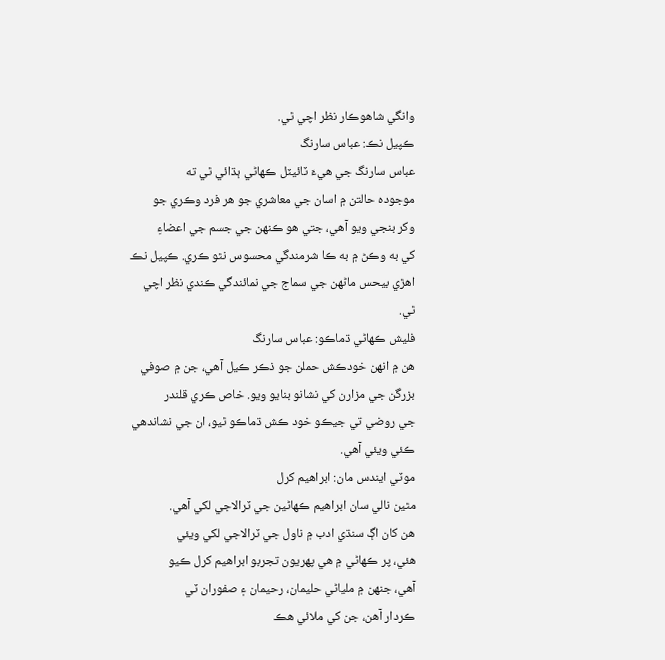وانگي شاهوڪار نظر اچي ٿي.
ڪپيل نڪ: عباس سارنگ
عباس سارنگ جي هيءَ ٽائيٽل ڪهاڻي ٻڌائي ٿي ته
موجوده حالتن ۾ اسان جي معاشري جو هر فرد وڪري جو
وکر بنجي ويو آهي، جتي هو ڪنهن جي جسم جي اعضاءِ
کي به وڪڻ ۾ به ڪا شرمندگي محسوس نٿو ڪري. ڪپيل نڪ
اهڙي بيحس ماڻهن جي سماج جي نمائندگي ڪندي نظر اچي
ٿي.
فليش ڪهاڻي ڌماڪو: عباس سارنگ
هن ۾ انهن خودڪش حملن جو ذڪر ڪيل آهي، جن ۾ صوفي
بزرگن جي مزارن کي نشانو بنايو ويو. خاص ڪري قلندر
جي روضي تي جيڪو خود ڪش ڌماڪو ٿيو، ان جي نشاندهي
ڪئي ويئي آهي.
موٽي ايندس مان: ابراهيم کرل
مٿين نالي سان ابراهيم ڪهاڻين جي ٽرالاجي لکي آهي.
هن کان اڳ سنڌي ادب ۾ ناول جي ٽرالاجي لکي ويئي
هئي، پر ڪهاڻي ۾ هي پهريون تجربو ابراهيم کرل ڪيو
آهي، جنهن ۾ ملياڻي حليمان، رحيمان ۽ صفوران ٽي
ڪردار آهن، جن کي ملائي هڪ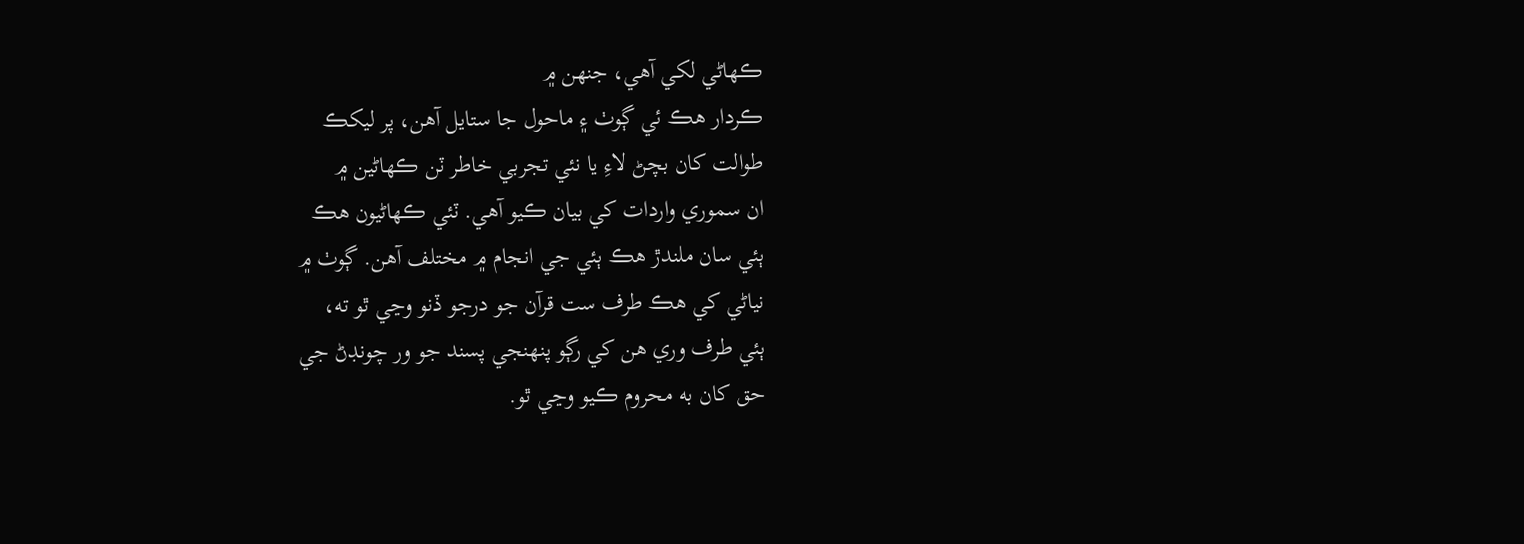ڪهاڻي لکي آهي، جنهن ۾
ڪردار هڪ ئي ڳوٺ ۽ ماحول جا ستايل آهن، پر ليکڪ
طوالت کان بچڻ لاءِ يا نئي تجربي خاطر ٽن ڪهاڻين ۾
ان سموري واردات کي بيان ڪيو آهي. ٽئي ڪهاڻيون هڪ
ٻئي سان ملندڙ هڪ ٻئي جي انجام ۾ مختلف آهن. ڳوٺ ۾
نياڻي کي هڪ طرف ست قرآن جو درجو ڏنو وڃي ٿو ته،
ٻئي طرف وري هن کي رڳو پنهنجي پسند جو ور چونڊڻ جي
حق کان به محروم ڪيو وڃي ٿو.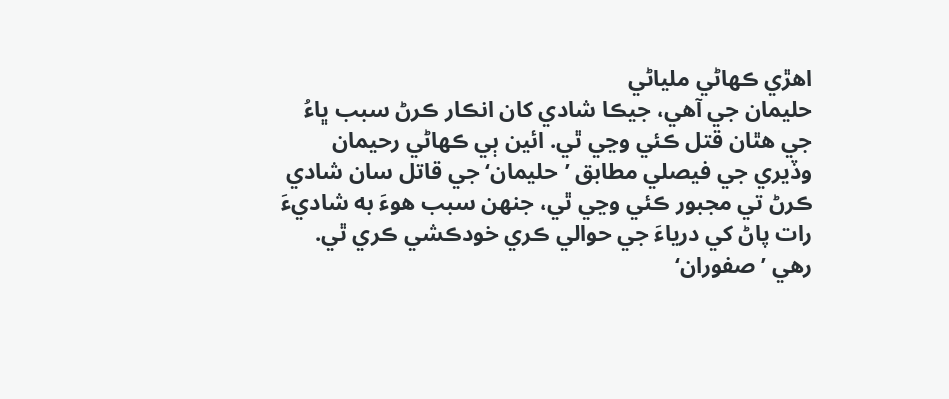اهڙي ڪهاڻي ملياڻي
حليمان جي آهي، جيڪا شادي کان انڪار ڪرڻ سبب ڀاءُ
جي هٿان قتل ڪئي وڃي ٿي. ائين ٻي ڪهاڻي رحيمان
وڏيري جي فيصلي مطابق ’حليمان‘ جي قاتل سان شادي
ڪرڻ تي مجبور ڪئي وڃي ٿي، جنهن سبب هوءَ به شاديءَ
رات پاڻ کي درياءَ جي حوالي ڪري خودڪشي ڪري ٿي.
رهي ’صفوران‘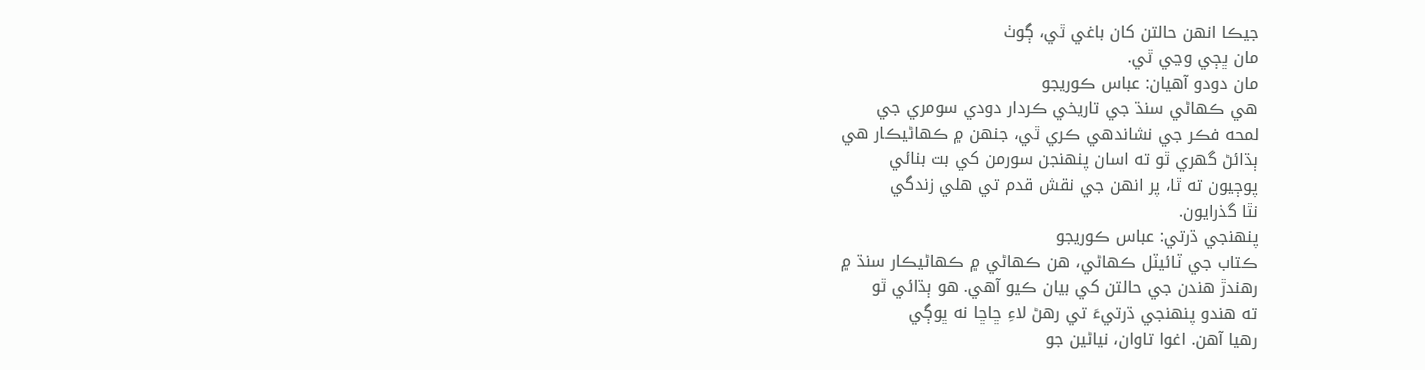جيڪا انهن حالتن کان باغي ٿي، ڳوٺ
مان ڀڄي وڃي ٿي.
مان دودو آهيان: عباس ڪوريجو
هي ڪهاڻي سنڌ جي تاريخي ڪردار دودي سومري جي
لمحه فڪر جي نشاندهي ڪري ٿي، جنهن ۾ ڪهاڻيڪار هي
ٻڌائڻ گهري ٿو ته اسان پنهنجن سورمن کي بت بنائي
پوڄيون ته ٿا، پر انهن جي نقش قدم تي هلي زندگي
نٿا گذرايون.
پنهنجي ڌرتي: عباس ڪوريجو
ڪتاب جي ٽائيٽل ڪهاڻي، هن ڪهاڻي ۾ ڪهاڻيڪار سنڌ ۾
رهندڙ هندن جي حالتن کي بيان ڪيو آهي. هو ٻڌائي ٿو
ته هندو پنهنجي ڌرتيءَ تي رهڻ لاءِ ڇاڇا نه ڀوڳي
رهيا آهن. اغوا تاوان، نياڻين جو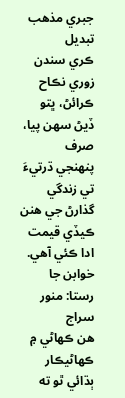جبري مذهب تبديل
ڪري سندن زوري نڪاح ڪرائڻ، ڀتو ڏيڻ سهن پيا، صرف
پنهنجي ڌرتيءَ تي زندگي گذارڻ جي هنن ڪيڏي قيمت
ادا ڪئي آهي.
خوابن جا رستا: منور سراج
هن ڪهاڻي ۾ ڪهاڻيڪار ٻڌائي ٿو ته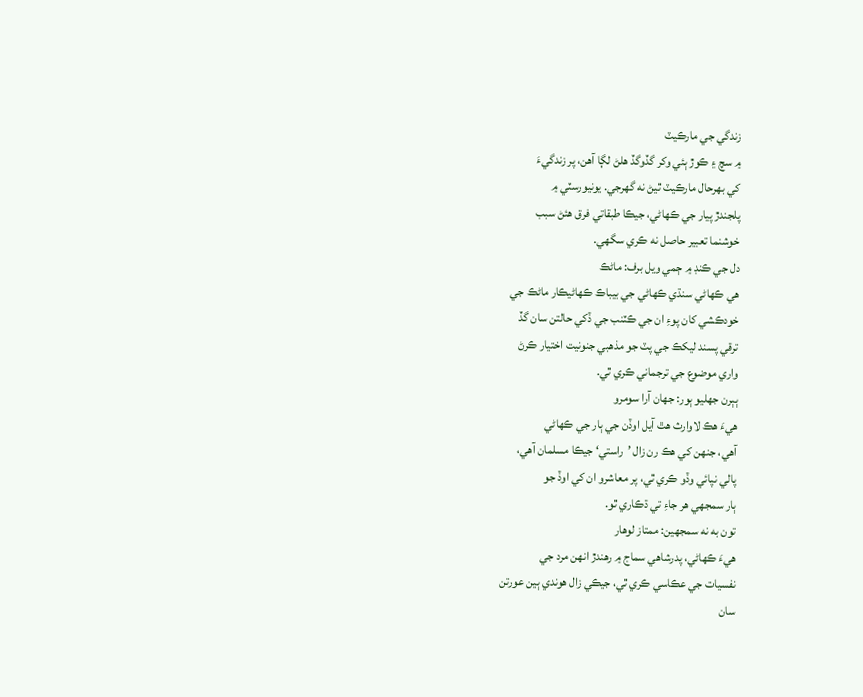زندگي جي مارڪيٽ
۾ سچ ۽ ڪوڙ ٻئي وکر گڏوگڏ هلڻ لڳا آهن، پر زندگيءَ
کي بهرحال مارڪيٽ ٿيڻ نه گهرجي. يونيورسٽي ۾
پلجندڙ پيار جي ڪهاڻي، جيڪا طبقاتي فرق هئڻ سبب
خوشنما تعبير حاصل نه ڪري سگهي.
دل جي ڪنڊ ۾ ڄمي ويل برف: ماڻڪ
هي ڪهاڻي سنڌي ڪهاڻي جي بيباڪ ڪهاڻيڪار ماڻڪ جي
خودڪشي کان پوءِ ان جي ڪٽنب جي ڏکي حالتن سان گڏ
ترقي پسند ليکڪ جي پٽ جو مذهبي جنونيت اختيار ڪرڻ
واري موضوع جي ترجماني ڪري ٿي.
ٻٻرن جهليو ٻور: جهان آرا سومرو
هيءَ هڪ لاوارث هٿ آيل اوڏن جي ٻار جي ڪهاڻي
آهي، جنهن کي هڪ رن زال ’راستي‘ جيڪا مسلمان آهي،
پالي نپائي وڏو ڪري ٿي، پر معاشرو ان کي اوڏ جو
ٻار سمجهي هر جاءِ تي ڌڪاري ٿو.
تون به نه سمجهين: ممتاز لوهار
هيءَ ڪهاڻي، پدرشاهي سماج ۾ رهندڙ انهن مرد جي
نفسيات جي عڪاسي ڪري ٿي، جيڪي زال هوندي ٻين عورتن
سان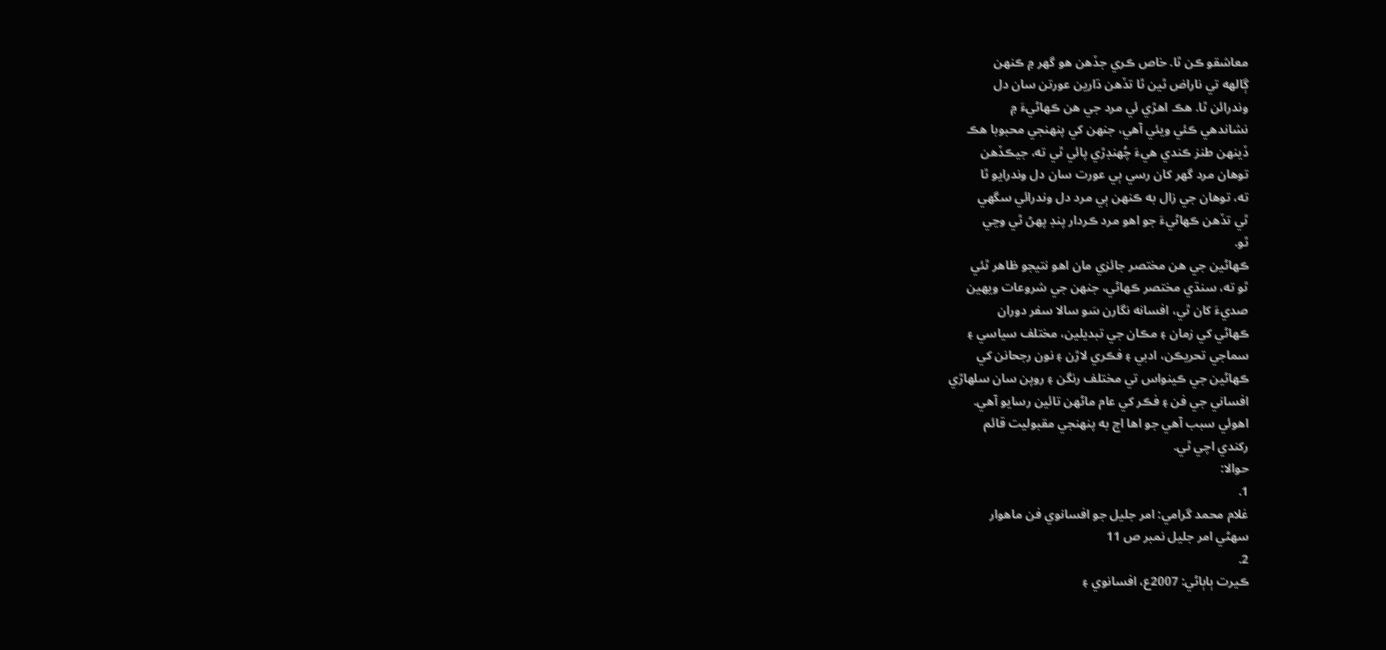معاشقو ڪن ٿا. خاص ڪري جڏهن هو گهر ۾ ڪنهن
ڳالهه تي ناراض ٿين ٿا تڏهن ڌارين عورتن سان دل
وندرائن ٿا. هڪ اهڙي ئي مرد جي هن ڪهاڻيءَ ۾
نشاندهي ڪئي ويئي آهي، جنهن کي پنهنجي محبوبا هڪ
ڏينهن طنز ڪندي هيءَ چُهنڊڙي پائي ٿي ته، جيڪڏهن
توهان مرد گهر کان رسي ٻي عورت سان دل وندرايو ٿا
ته، توهان جي زال به ڪنهن ٻي مرد دل وندرائي سگهي
ٿي تڏهن ڪهاڻيءَ جو اهو مرد ڪردار پنڊ پهڻ ٿي وڃي
ٿو.
ڪهاڻين جي هن مختصر جائزي مان اهو نتيجو ظاهر ٿئي
ٿو ته، سنڌي مختصر ڪهاڻي، جنهن جي شروعات ويهين
صديءَ کان ٿي، افسانه نگارن سَو سالا سفر دوران
ڪهاڻي کي زمان ۽ مڪان جي تبديلين، مختلف سياسي ۽
سماجي تحريڪن، ادبي ۽ فڪري لاڙن ۽ نون رجحانن کي
ڪهاڻين جي ڪينواس تي مختلف رنگن ۽ روپن سان سلهاڙي
افساني جي فن ۽ فڪر کي عام ماڻهن تائين رسايو آهي.
اهوئي سبب آهي جو اها اڄ به پنهنجي مقبوليت قائم
رکندي اچي ٿي.
حوالا:
1.
غلام محمد گرامي: امر جليل جو افسانوي فن ماهوار
سهڻي امر جليل نمبر ص 11
2.
ڪيرت ٻاٻاڻي: 2007ع، افسانوي ۽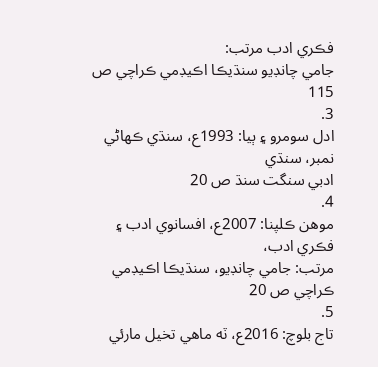فڪري ادب مرتب:
جامي چانڊيو سنڌيڪا اڪيڊمي ڪراچي ص 115
3.
ادل سومرو ۽ ٻيا: 1993ع، سنڌي ڪهاڻي نمبر، سنڌي
ادبي سنگت سنڌ ص 20
4.
موهن ڪلپنا: 2007ع، افسانوي ادب ۽ فڪري ادب،
مرتب: جامي چانڊيو، سنڌيڪا اڪيڊمي ڪراچي ص 20
5.
تاج بلوچ: 2016ع، ٽه ماهي تخيل مارئي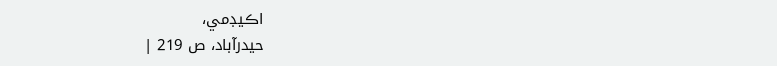اڪيڊمي،
حيدرآباد، ص 219 |